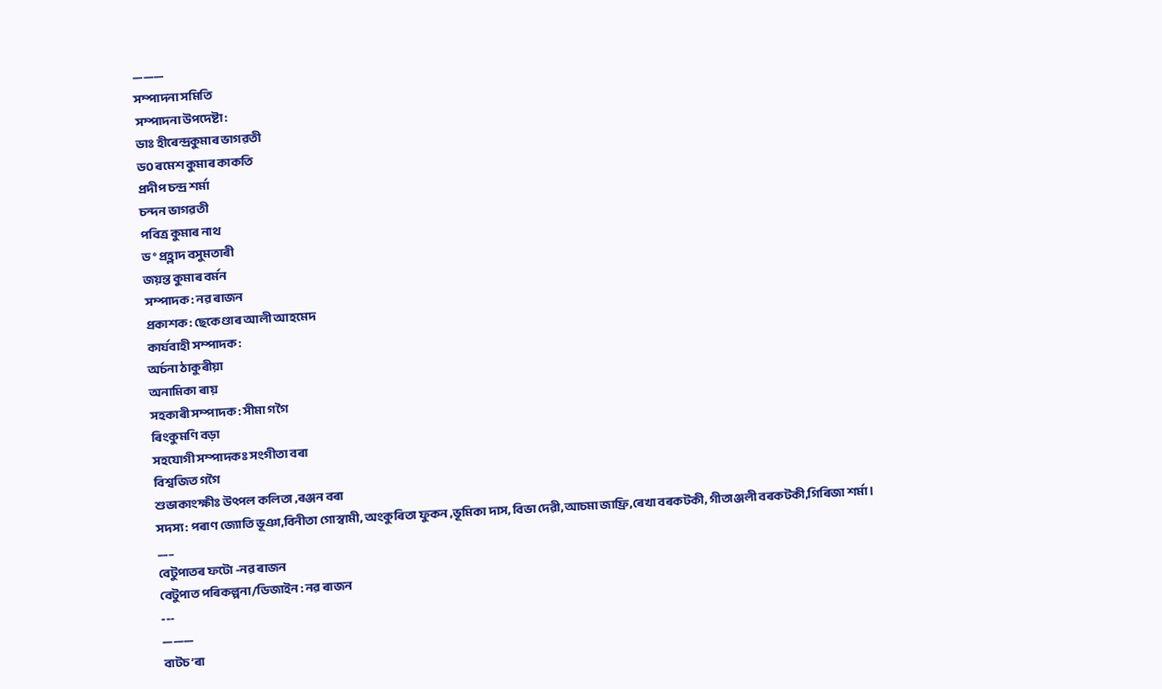———
সম্পাদনা সমিতি
সম্পাদনা উপদেষ্টা:
ডাঃ হীৰেন্দ্ৰকুমাৰ ভাগৱতী
ড০ ৰমেশ কুমাৰ কাকতি
প্ৰদীপ চন্দ্ৰ শৰ্মা
চন্দন ভাগৱতী
পবিত্ৰ কুমাৰ নাথ
ড° প্ৰহ্লাদ বসুমতাৰী
জয়ন্ত কুমাৰ বৰ্মন
সম্পাদক: নৱ ৰাজন
প্ৰকাশক: ছেকেণ্ডাৰ আলী আহমেদ
কাৰ্যবাহী সম্পাদক:
অৰ্চনা ঠাকুৰীয়া
অনামিকা ৰায়
সহকাৰী সম্পাদক : সীমা গগৈ
ৰিংকুমণি বড়া
সহযোগী সম্পাদকঃ সংগীতা বৰা
বিশ্বজিত গগৈ
শুভাকাংক্ষীঃ উৎপল কলিতা ,ৰঞ্জন বৰা
সদস্য : পৰাণ জ্যোতি ভূঞা,বিনীতা গোস্বামী, অংকুৰিতা ফুকন ,ভূমিকা দাস, বিভা দেৱী,আচমা জাফ্ৰি,ৰেখা বৰকটকী, গীতাঞ্জলী বৰকটকী,গিৰিজা শৰ্মা ।
___
বেটুপাতৰ ফটো -নৱ ৰাজন
বেটুপাত পৰিকল্পনা/ডিজাইন : নৱ ৰাজন
---
———
বাটচ’ৰা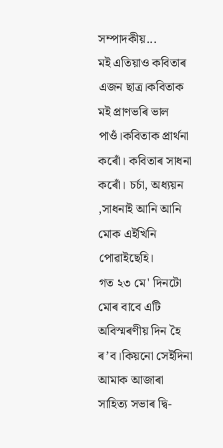সম্পাদকীয়...
মই এতিয়াও কবিতাৰ এজন ছাত্ৰ।কবিতাক মই প্ৰাণভৰি ভাল পাওঁ।কবিতাক প্ৰাৰ্থনা কৰোঁ। কবিতাৰ সাধনা কৰোঁ। চৰ্চা, অধ্যয়ন ,সাধনাই আনি আনি মোক এইখিনি পোৱাইছেহি।
গত ২৩ মে' দিনটো মোৰ বাবে এটি অবিস্মৰণীয় দিন হৈ ৰ’ব।কিয়নো সেইদিনা আমাক আজাৰা সাহিত্য সভাৰ দ্বি-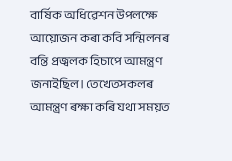বাৰ্ষিক অধিৱেশন উপলক্ষে আয়োজন কৰা কবি সন্মিলনৰ বন্তি প্ৰজ্বলক হিচাপে আমন্ত্ৰণ জনাইছিল। তেখেতসকলৰ আমন্ত্ৰণ ৰক্ষা কৰি যথা সময়ত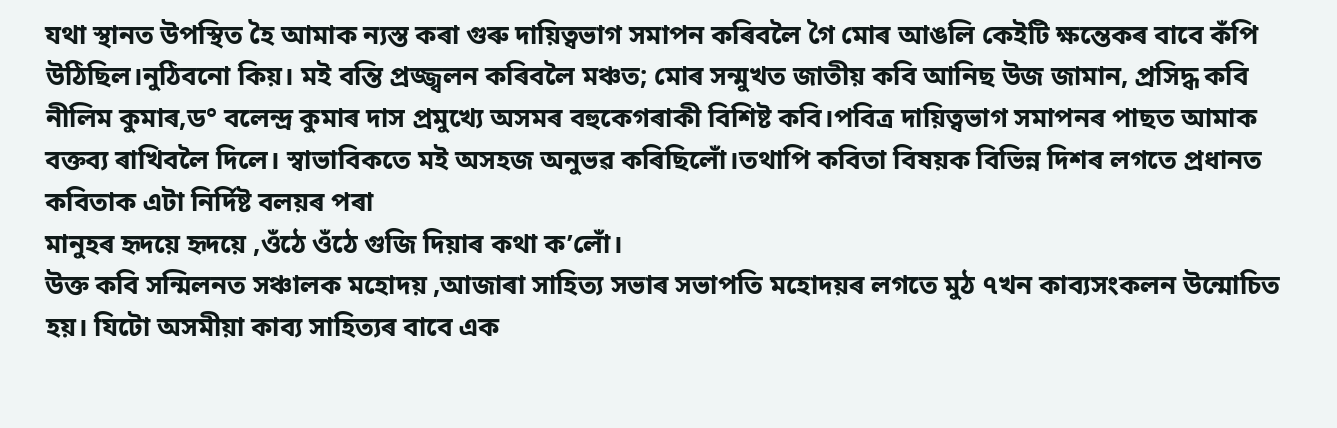যথা স্থানত উপস্থিত হৈ আমাক ন্যস্ত কৰা গুৰু দায়িত্বভাগ সমাপন কৰিবলৈ গৈ মোৰ আঙলি কেইটি ক্ষন্তেকৰ বাবে কঁপি উঠিছিল।নুঠিবনো কিয়। মই বন্তি প্ৰজ্জ্বলন কৰিবলৈ মঞ্চত; মোৰ সন্মুখত জাতীয় কবি আনিছ উজ জামান, প্ৰসিদ্ধ কবি নীলিম কুমাৰ,ড° বলেন্দ্ৰ কুমাৰ দাস প্ৰমুখ্যে অসমৰ বহুকেগৰাকী বিশিষ্ট কবি।পবিত্ৰ দায়িত্বভাগ সমাপনৰ পাছত আমাক বক্তব্য ৰাখিবলৈ দিলে। স্বাভাবিকতে মই অসহজ অনুভৱ কৰিছিলোঁ।তথাপি কবিতা বিষয়ক বিভিন্ন দিশৰ লগতে প্ৰধানত কবিতাক এটা নিৰ্দিষ্ট বলয়ৰ পৰা
মানুহৰ হৃদয়ে হৃদয়ে ,ওঁঠে ওঁঠে গুজি দিয়াৰ কথা ক’লোঁ।
উক্ত কবি সন্মিলনত সঞ্চালক মহোদয় ,আজাৰা সাহিত্য সভাৰ সভাপতি মহোদয়ৰ লগতে মুঠ ৭খন কাব্যসংকলন উন্মোচিত হয়। যিটো অসমীয়া কাব্য সাহিত্যৰ বাবে এক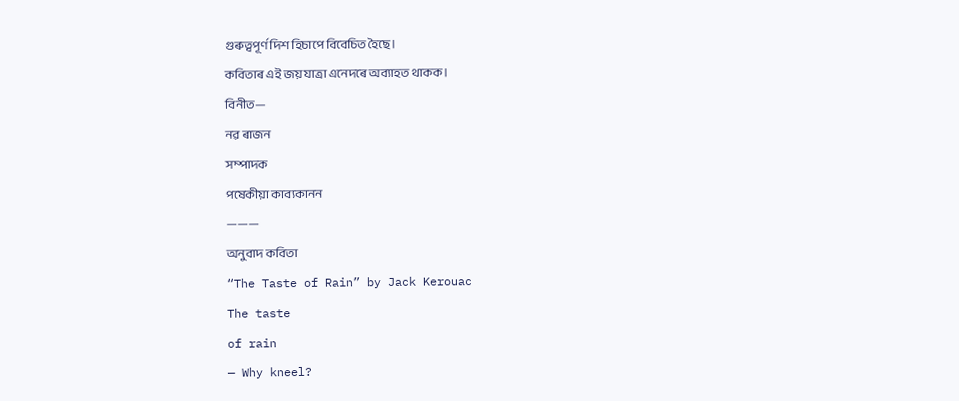গুৰুত্বপূৰ্ণ দিশ হিচাপে বিবেচিত হৈছে।
কবিতাৰ এই জয় যাত্ৰা এনেদৰে অব্যাহত থাকক।
বিনীত—
নৱ ৰাজন
সম্পাদক
পষেকীয়া কাব্যকানন
———
অনুবাদ কবিতা
“The Taste of Rain” by Jack Kerouac
The taste
of rain
— Why kneel?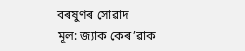বৰষুণৰ সোৱাদ
মূল: জ্যাক কেৰ’ৱাক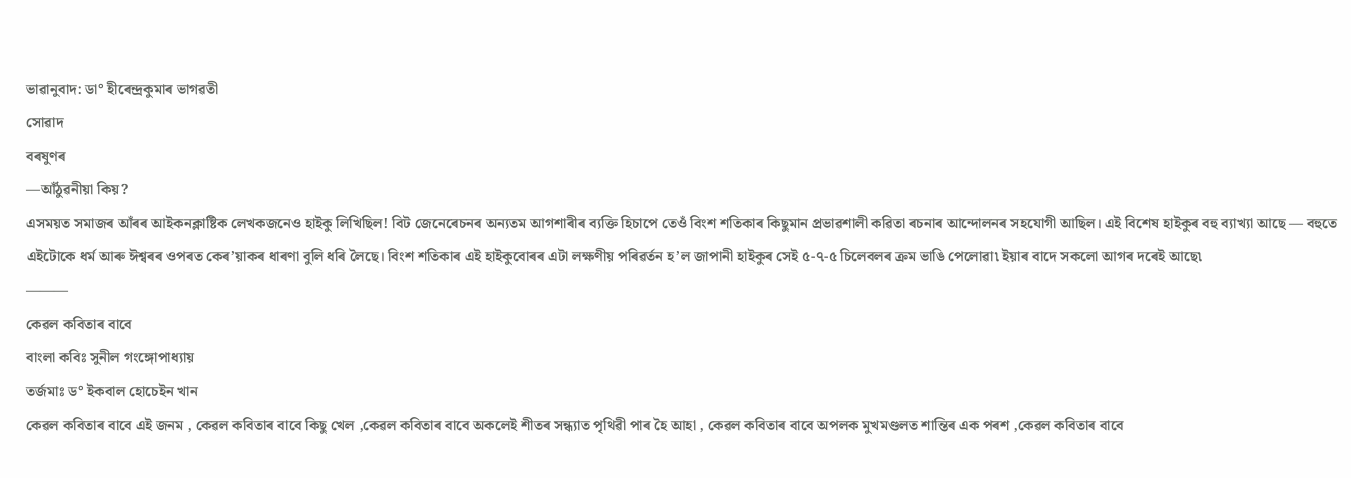ভাৱানুবাদ: ডা° হীৰেন্দ্ৰকুমাৰ ভাগৱতী
সোৱাদ
বৰষুণৰ
—আঁঠুৱনীয়া কিয়?
এসময়ত সমাজৰ আঁৰৰ আইকনক্লাষ্টিক লেখকজনেও হাইকু লিখিছিল! বিট জেনেৰেচনৰ অন্যতম আগশাৰীৰ ব্যক্তি হিচাপে তেওঁ বিংশ শতিকাৰ কিছুমান প্ৰভাৱশালী কৱিতা ৰচনাৰ আন্দোলনৰ সহযোগী আছিল। এই বিশেষ হাইকুৰ বহু ব্যাখ্যা আছে — বহুতে এইটোকে ধৰ্ম আৰু ঈশ্বৰৰ ওপৰত কেৰ’য়াকৰ ধাৰণা বুলি ধৰি লৈছে। বিংশ শতিকাৰ এই হাইকুবোৰৰ এটা লক্ষণীয় পৰিৱৰ্তন হ’ল জাপানী হাইকুৰ সেই ৫-৭-৫ চিলেবলৰ ক্ৰম ভাঙি পেলোৱা৷ ইয়াৰ বাদে সকলো আগৰ দৰেই আছে৷
———
কেৱল কবিতাৰ বাবে
বাংলা কবিঃ সুনীল গংঙ্গোপাধ্যায়
তৰ্জমাঃ ড° ইকবাল হোচেইন খান
কেৱল কবিতাৰ বাবে এই জনম , কেৱল কবিতাৰ বাবে কিছু খেল ,কেৱল কবিতাৰ বাবে অকলেই শীতৰ সন্ধ্যাত পৃথিৱী পাৰ হৈ আহা , কেৱল কবিতাৰ বাবে অপলক মুখমণ্ডলত শান্তিৰ এক পৰশ ,কেৱল কবিতাৰ বাবে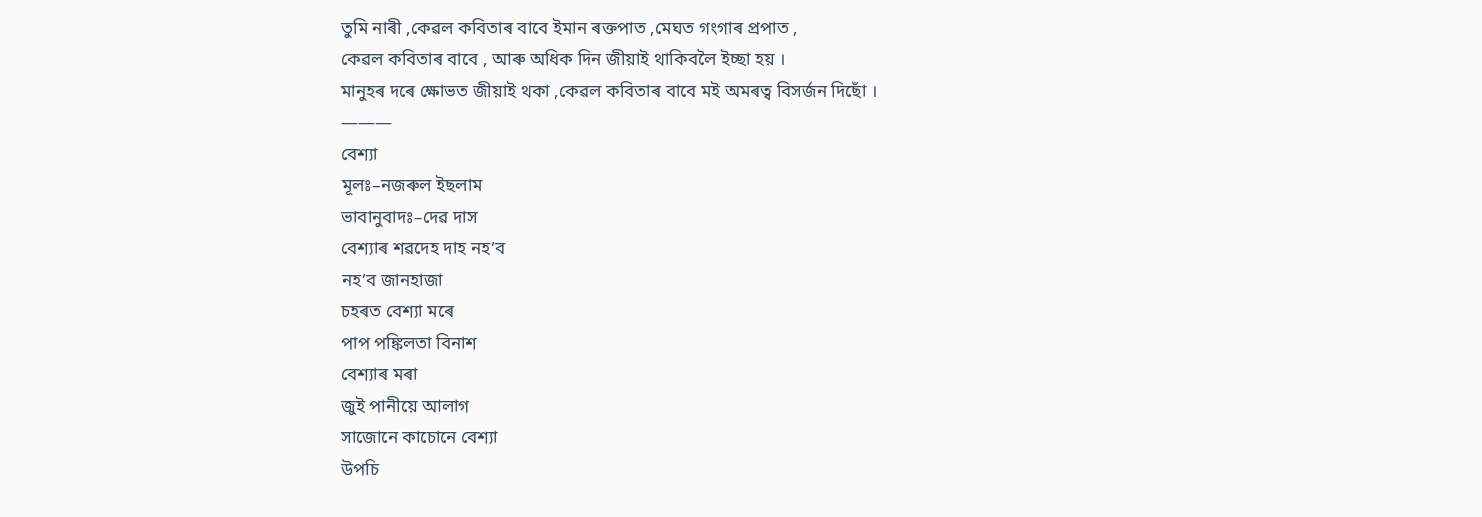তুমি নাৰী ,কেৱল কবিতাৰ বাবে ইমান ৰক্তপাত ,মেঘত গংগাৰ প্ৰপাত ,
কেৱল কবিতাৰ বাবে , আৰু অধিক দিন জীয়াই থাকিবলৈ ইচ্ছা হয় ।
মানুহৰ দৰে ক্ষোভত জীয়াই থকা ,কেৱল কবিতাৰ বাবে মই অমৰত্ব বিসৰ্জন দিছোঁ ।
———
বেশ্যা
মূলঃ–নজৰুল ইছলাম
ভাবানুবাদঃ–দেৱ দাস
বেশ্যাৰ শৱদেহ দাহ নহ’ব
নহ’ব জানহাজা
চহৰত বেশ্যা মৰে
পাপ পঙ্কিলতা বিনাশ
বেশ্যাৰ মৰা
জুই পানীয়ে আলাগ
সাজোনে কাচোনে বেশ্যা
উপচি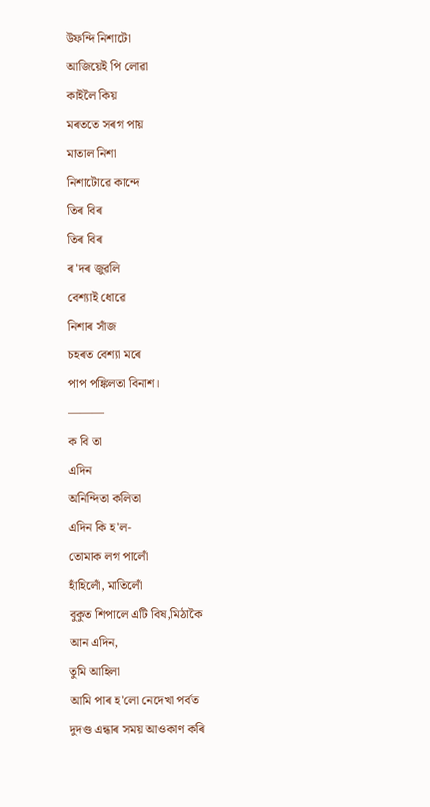উফন্দি নিশাটো
আজিয়েই পি লোৱা
কাইলৈ কিয়
মৰততে সৰগ পায়
মাতাল নিশা
নিশাটোৱে কান্দে
তিৰ বিৰ
তিৰ বিৰ
ৰ'দৰ জুৱলি
বেশ্যাই ধোৱে
নিশাৰ সাঁজ
চহৰত বেশ্যা মৰে
পাপ পঙ্কিলতা বিনাশ।
———
ক বি তা
এদিন
অনিন্দিতা কলিতা
এদিন কি হ'ল-
তোমাক লগ পালোঁ
হাঁহিলোঁ, মাতিলোঁ
বুকুত শিপালে এটি বিষ,মিঠাকৈ
আন এদিন,
তুমি আহিলা
আমি পাৰ হ'লো নেদেখা পৰ্বত
দুদণ্ড এন্ধাৰ সময় আওকাণ কৰি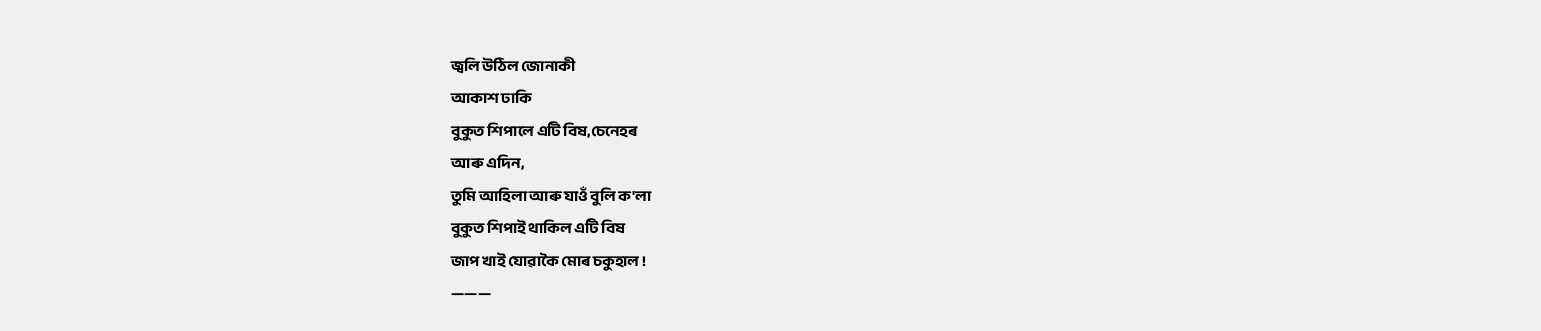জ্বলি উঠিল জোনাকী
আকাশ ঢাকি
বুকুত শিপালে এটি বিষ,চেনেহৰ
আৰু এদিন,
তুমি আহিলা আৰু যাওঁ বুলি ক'লা
বুকুত শিপাই থাকিল এটি বিষ
জাপ খাই যোৱাকৈ মোৰ চকুহাল !
———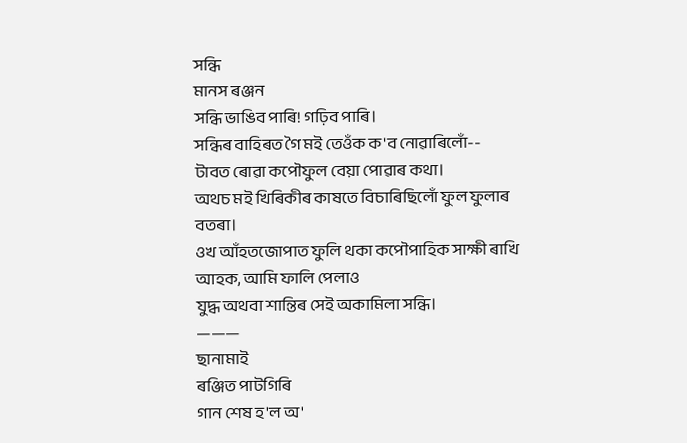সন্ধি
মানস ৰঞ্জন
সন্ধি ভাঙিব পাৰি! গঢ়িব পাৰি।
সন্ধিৰ বাহিৰত গৈ মই তেওঁক ক'ব নোৱাৰিলোঁ--
টাবত ৰোৱা কপৌফুল বেয়া পোৱাৰ কথা।
অথচ মই খিৰিকীৰ কাষতে বিচাৰিছিলোঁ ফুল ফুলাৰ বতৰা।
ওখ আঁহতজোপাত ফুলি থকা কপৌপাহিক সাক্ষী ৰাখি
আহক, আমি ফালি পেলাও
যুদ্ধ অথবা শান্তিৰ সেই অকামিলা সন্ধি।
———
ছানামাই
ৰঞ্জিত পাটগিৰি
গান শেষ হ'ল অ'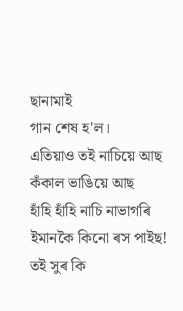ছানামাই
গান শেষ হ'ল।
এতিয়াও তই নাচিয়ে আছ
কঁকাল ভাঙিয়ে আছ
হাঁহি হাঁহি নাচি নাভাগৰি
ইমানকৈ কিনো ৰস পাইছ!
তই সুৰ কি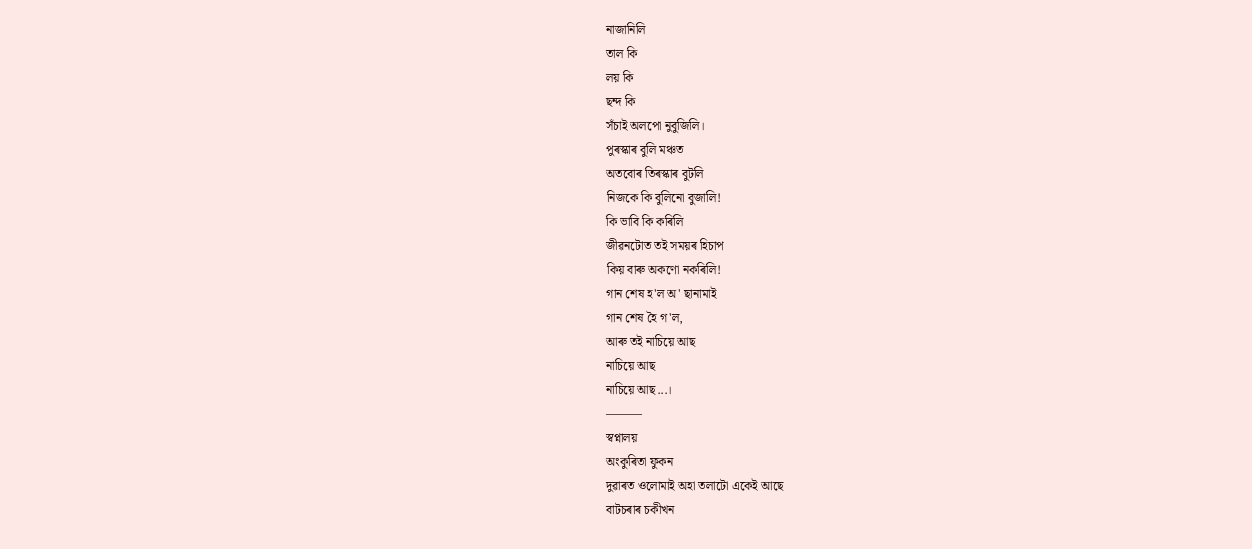নাজানিলি
তাল কি
লয় কি
ছন্দ কি
সঁচাই অলপো নুবুজিলি।
পুৰস্কাৰ বুলি মঞ্চত
অতবোৰ তিৰস্কাৰ বুটলি
নিজকে কি বুলিনো বুজালি!
কি ভাবি কি কৰিলি
জীৱনটোত তই সময়ৰ হিচাপ
কিয় বাৰু অকণো নকৰিলি!
গান শেষ হ'ল অ' ছানামাই
গান শেষ হৈ গ'ল,
আৰু তই নাচিয়ে আছ
নাচিয়ে আছ
নাচিয়ে আছ...।
———
স্বপ্নালয়
অংকুৰিতা ফুকন
দুৱাৰত ওলোমাই অহা তলাটো একেই আছে
বাটচৰাৰ চকীখন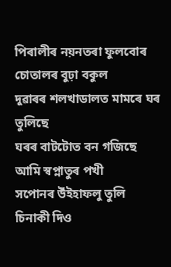পিৰালীৰ নয়নতৰা ফুলবোৰ
চোতালৰ বুঢ়া বকুল
দুৱাৰৰ শলখাডালত মামৰে ঘৰ তুলিছে
ঘৰৰ বাটটোত বন গজিছে
আমি স্বপ্নাতুৰ পখী
সপোনৰ উঁইহাফলু তুলি
চিনাকী দিও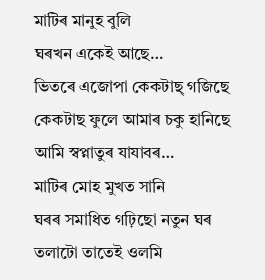মাটিৰ মানুহ বুলি
ঘৰখন একেই আছে…
ভিতৰে এজোপা কেকটাছ্ গজিছে
কেকটাছ ফুলে আমাৰ চকু হানিছে
আমি স্বপ্নাতুৰ যাযাবৰ…
মাটিৰ মোহ মুখত সানি
ঘৰৰ সমাধিত গঢ়িছো নতুন ঘৰ
তলাটো তাতেই ওলমি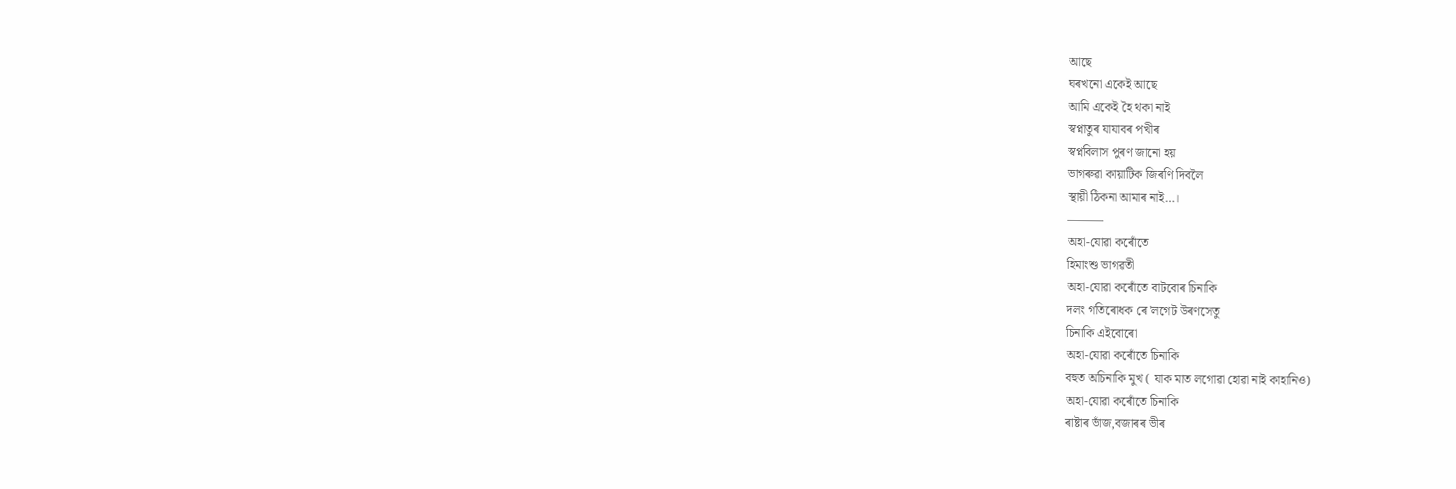আছে
ঘৰখনো একেই আছে
আমি একেই হৈ থকা নাই
স্বপ্নাতুৰ যাযাবৰ পখীৰ
স্বপ্নবিলাস পুৰণ জানো হয়
ভাগৰুৱা কায়াটিক জিৰণি দিবলৈ
স্থায়ী ঠিকনা আমাৰ নাই…।
———
অহা-যোৱা কৰোঁতে
হিমাংশু ভাগৱতী
অহা-যোৱা কৰোঁতে বাটবোৰ চিনাকি
দলং গতিৰোধক ৰে'লগেট উৰণসেতু
চিনাকি এইবোৰো
অহা-যোৱা কৰোঁতে চিনাকি
বহুত অচিনাকি মুখ ( যাক মাত লগোৱা হোৱা নাই কাহানিও)
অহা-যোৱা কৰোঁতে চিনাকি
ৰাষ্টাৰ ভাঁজ,বজাৰৰ ভীৰ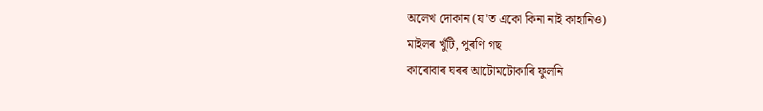অলেখ দোকান (য'ত একো কিনা নাই কাহানিও)
মাইলৰ খুঁটি, পুৰণি গছ
কাৰোবাৰ ঘৰৰ আটোমটোকাৰি ফুলনি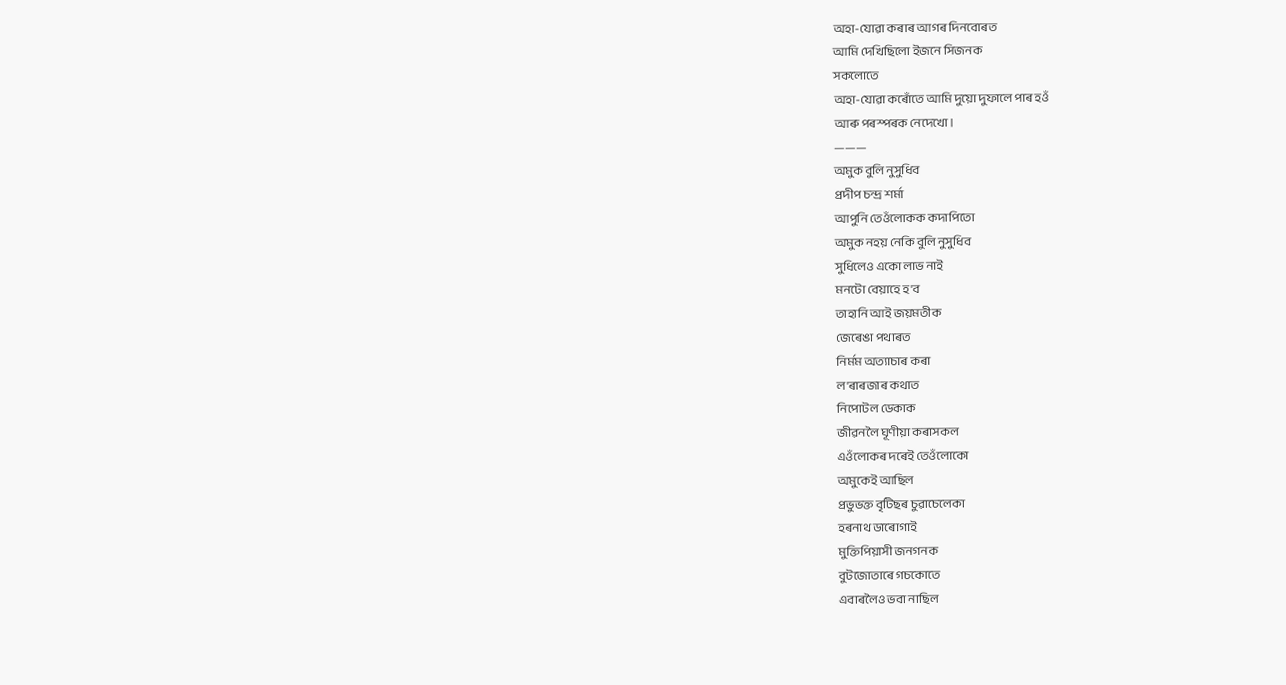অহা-যোৱা কৰাৰ আগৰ দিনবোৰত
আমি দেখিছিলো ইজনে সিজনক
সকলোতে
অহা-যোৱা কৰোঁতে আমি দুয়ো দুফালে পাৰ হওঁ
আৰু পৰস্পৰক নেদেখো।
———
অমুক বুলি নুসুধিব
প্ৰদীপ চন্দ্ৰ শৰ্মা
আপুনি তেওঁলোকক কদাপিতো
অমুক নহয় নেকি বুলি নুসুধিব
সুধিলেও একো লাভ নাই
মনটো বেয়াহে হ'ব
তাহানি আই জয়মতীক
জেৰেঙা পথাৰত
নিৰ্মম অত্যাচাৰ কৰা
ল'ৰাৰজাৰ কথাত
নিপোটল ডেকাক
জীৱনলৈ ঘূণীয়া কৰাসকল
এওঁলোকৰ দৰেই তেওঁলোকো
অমুকেই আছিল
প্ৰভুভক্ত বৃটিছৰ চুৱাচেলেকা
হৰনাথ ডাৰোগাই
মুক্তিপিয়াসী জনগনক
বুটজোতাৰে গচকোতে
এবাৰলৈও ভবা নাছিল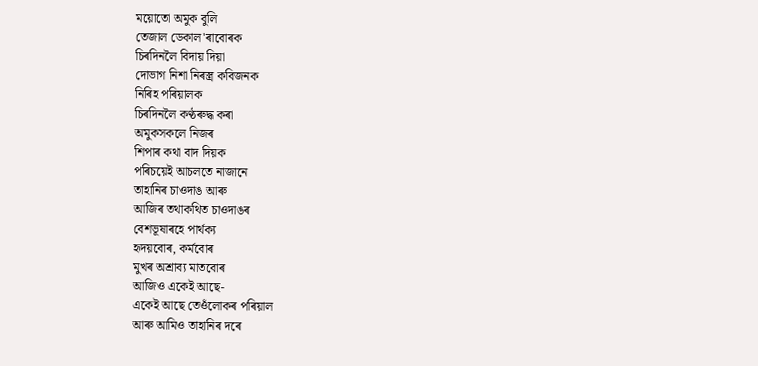ময়োতো অমুক বুলি
তেজাল ডেকাল'ৰাবোৰক
চিৰদিনলৈ বিদায় দিয়া
দোভাগ নিশা নিৰস্ত্ৰ কবিজনক
নিৰিহ পৰিয়ালক
চিৰদিনলৈ কণ্ঠৰুদ্ধ কৰা
অমুকসকলে নিজৰ
শিপাৰ কথা বাদ দিয়ক
পৰিচয়েই আচলতে নাজানে
তাহানিৰ চাওদাঙ আৰু
আজিৰ তথাকথিত চাওদাঙৰ
বেশভূষাৰহে পাৰ্থক্য
হৃদয়বোৰ, কৰ্মবোৰ
মুখৰ অশ্ৰাব্য মাতবোৰ
আজিও একেই আছে-
একেই আছে তেওঁলোকৰ পৰিয়াল
আৰু আমিও তাহানিৰ দৰে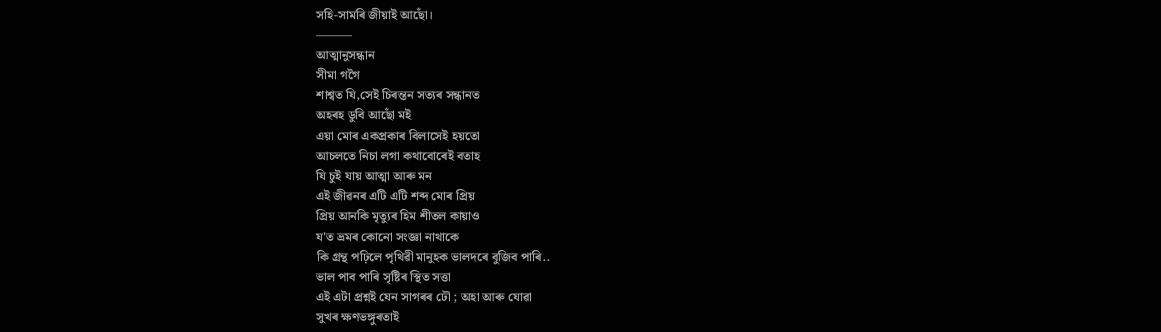সহি-সামৰি জীয়াই আছোঁ।
———
আত্মানুসন্ধান
সীমা গগৈ
শাশ্বত যি,সেই চিৰন্তন সত্যৰ সন্ধানত
অহৰহ ডুবি আছোঁ মই
এয়া মোৰ একপ্ৰকাৰ বিলাসেই হয়তো
আচলতে নিচা লগা কথাবোৰেই বতাহ
যি চুই যায় আত্মা আৰু মন
এই জীৱনৰ এটি এটি শব্দ মোৰ প্ৰিয়
প্ৰিয় আনকি মৃত্যুৰ হিম শীতল কায়াও
য'ত ভ্ৰমৰ কোনো সংজ্ঞা নাথাকে
কি গ্ৰন্থ পঢ়িলে পৃথিৱী মানুহক ভালদৰে বুজিব পাৰি..
ভাল পাব পাৰি সৃষ্টিৰ স্থিত সত্তা
এই এটা প্ৰশ্নই যেন সাগৰৰ ঢৌ ; অহা আৰু যোৱা
সুখৰ ক্ষণভঙ্গুৰতাই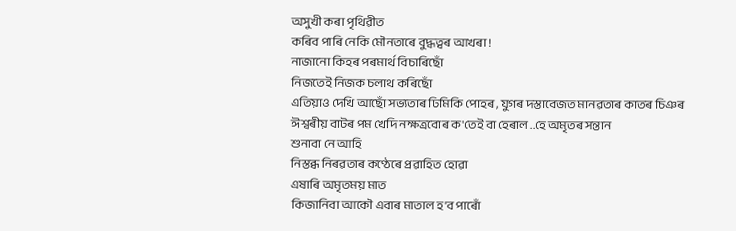অসুখী কৰা পৃথিৱীত
কৰিব পাৰি নেকি মৌনতাৰে বুদ্ধত্বৰ আখৰা !
নাজানো কিহৰ পৰমাৰ্থ বিচাৰিছোঁ
নিজতেই নিজক চলাথ কৰিছোঁ
এতিয়াও দেখি আছোঁ সভ্যতাৰ ঢিমিকি পোহৰ , যুগৰ দস্তাবেজত মানৱতাৰ কাতৰ চিঞৰ
ঈশ্বৰীয় বাটৰ পম খেদি নক্ষত্ৰবোৰ ক'তেই বা হেৰাল ..হে অমৃতৰ সন্তান
শুনাবা নে আহি
নিস্তব্ধ নিৰৱতাৰ কণ্ঠেৰে প্ৰৱাহিত হোৱা
এষাৰি অমৃতময় মাত
কিজানিবা আকৌ এবাৰ মাতাল হ'ব পাৰোঁ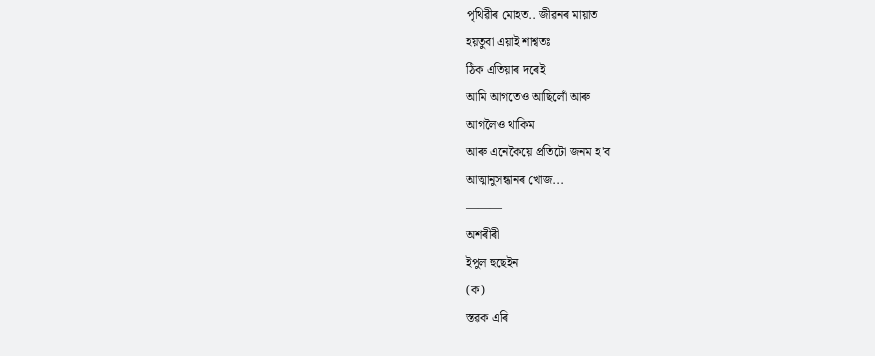পৃথিৱীৰ মোহত.. জীৱনৰ মায়াত
হয়তুবা এয়াই শাশ্বতঃ
ঠিক এতিয়াৰ দৰেই
আমি আগতেও আছিলোঁ আৰু
আগলৈও থাকিম
আৰু এনেকৈয়ে প্ৰতিটো জনম হ'ব
আত্মানুসন্ধানৰ খোজ...
———
অশৰীৰী
ইপুল হুছেইন
(ক)
স্তৱক এৰি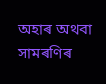অহাৰ অথবা সামৰণিৰ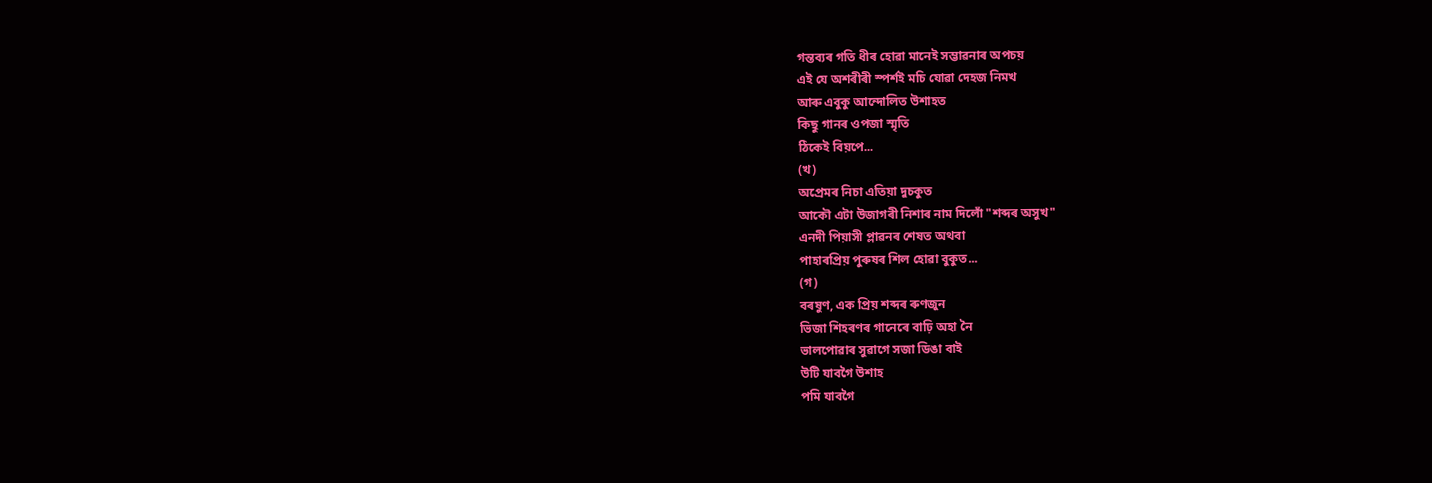গন্তব্যৰ গতি ধীৰ হোৱা মানেই সম্ভাৱনাৰ অপচয়
এই যে অশৰীৰী স্পৰ্শই মচি যোৱা দেহজ নিমখ
আৰু এবুকু আন্দোলিত উশাহত
কিছু গানৰ ওপজা স্মৃতি
ঠিকেই বিয়পে...
(খ)
অপ্ৰেমৰ নিচা এতিয়া দুচকুত
আকৌ এটা উজাগৰী নিশাৰ নাম দিলোঁ "শব্দৰ অসুখ"
এনদী পিয়াসী প্লাৱনৰ শেষত অথবা
পাহাৰপ্ৰিয় পুৰুষৰ শিল হোৱা বুকুত...
(গ)
বৰষুণ, এক প্ৰিয় শব্দৰ ৰুণজুন
ভিজা শিহৰণৰ গানেৰে বাঢ়ি অহা নৈ
ভালপোৱাৰ সুৱাগে সজা ডিঙা বাই
উটি যাবগৈ উশাহ
পমি যাবগৈ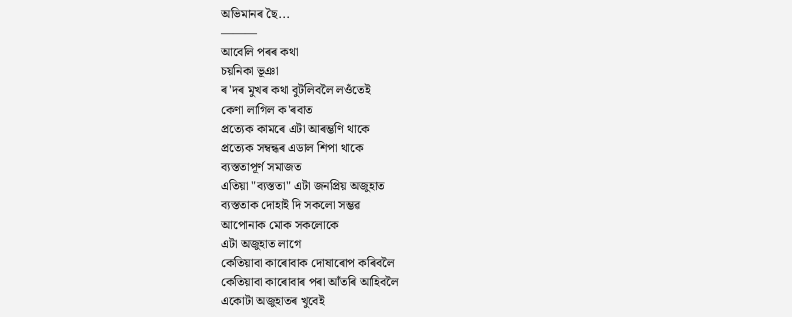অভিমানৰ ছৈ...
———
আবেলি পৰৰ কথা
চয়নিকা ভূঞা
ৰ'দৰ মুখৰ কথা বুটলিবলৈ লওঁতেই
কেণা লাগিল ক'ৰবাত
প্ৰত্যেক কামৰে এটা আৰম্ভণি থাকে
প্ৰত্যেক সম্বন্ধৰ এডাল শিপা থাকে
ব্যস্ততাপূৰ্ণ সমাজত
এতিয়া "ব্যস্ততা" এটা জনপ্ৰিয় অজুহাত
ব্যস্ততাক দোহাই দি সকলো সম্ভৱ
আপোনাক মোক সকলোকে
এটা অজুহাত লাগে
কেতিয়াবা কাৰোবাক দোষাৰোপ কৰিবলৈ
কেতিয়াবা কাৰোবাৰ পৰা আঁতৰি আহিবলৈ
একোটা অজুহাতৰ খুবেই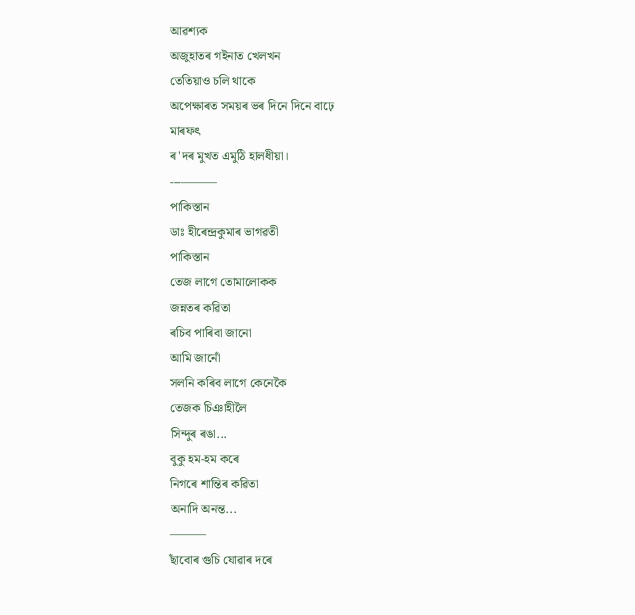আৱশ্যক
অজুহাতৰ গইনাত খেলখন
তেতিয়াও চলি থাকে
অপেক্ষাৰত সময়ৰ ভৰ দিনে দিনে বাঢ়ে
মাৰফৎ
ৰ'দৰ মুখত এমুঠি হালধীয়া।
---———
পাকিস্তান
ডাঃ হীৰেন্দ্ৰকুমাৰ ভাগৱতী
পাকিস্তান
তেজ লাগে তোমালোকক
জন্নতৰ কৱিতা
ৰচিব পাৰিবা জানো
আমি জানোঁ
সলনি কৰিব লাগে কেনেকৈ
তেজক চিঞাহীলৈ
সিন্দুৰ ৰঙা...
বুকু হম-হম কৰে
নিগৰে শান্তিৰ কৱিতা
অনাদি অনন্ত...
———
ছাঁবোৰ গুচি যোৱাৰ দৰে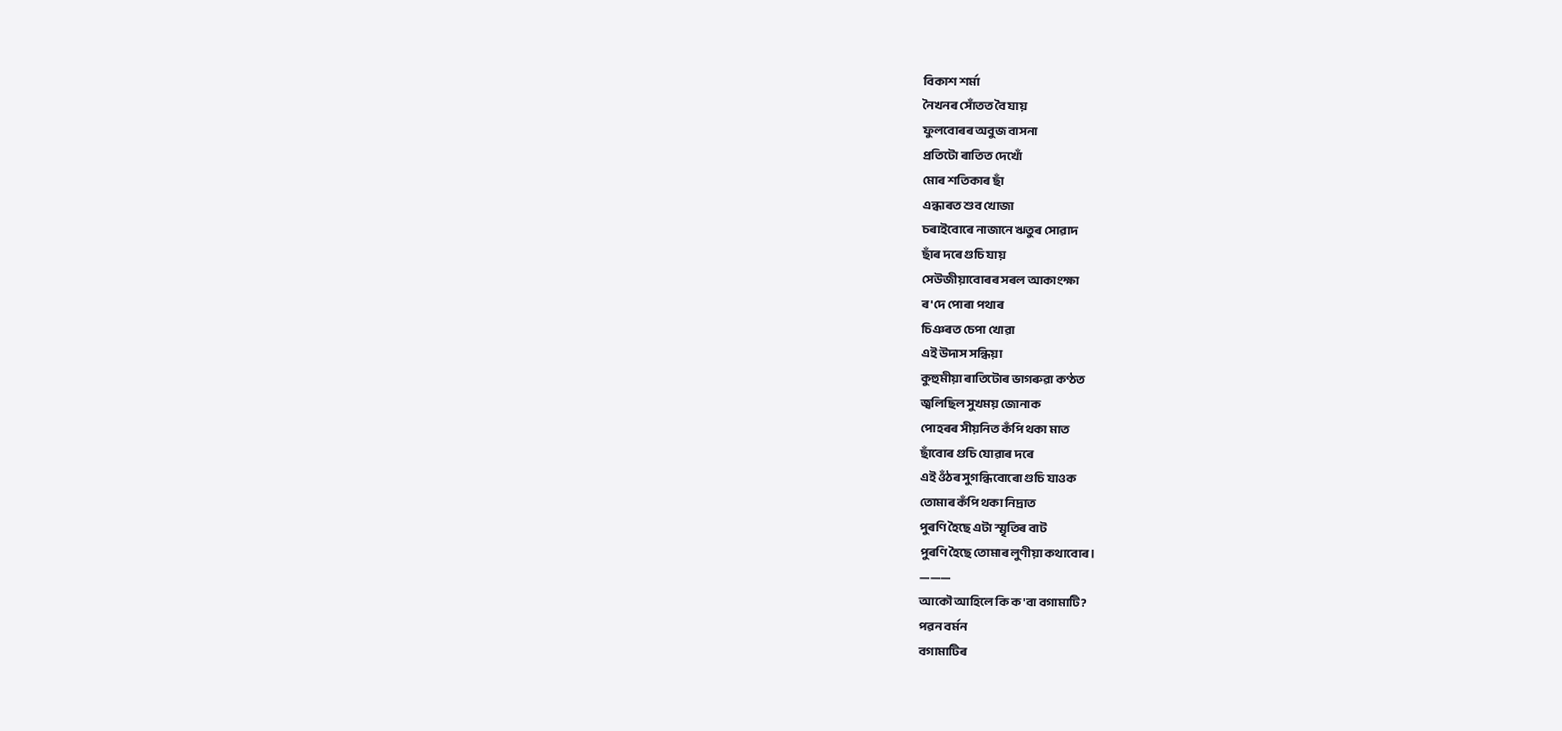বিকাশ শৰ্মা
নৈখনৰ সোঁতত বৈ যায়
ফুলবোৰৰ অবুজ বাসনা
প্ৰতিটো ৰাতিত দেখোঁ
মোৰ শতিকাৰ ছাঁ
এন্ধাৰত শুব খোজা
চৰাইবোৰে নাজানে ঋতুৰ সোৱাদ
ছাঁৰ দৰে গুচি যায়
সেউজীয়াবোৰৰ সৰল আকাংক্ষা
ৰ'দে পোৰা পথাৰ
চিঞৰত চেপা খোৱা
এই উদাস সন্ধিয়া
কুহুমীয়া ৰাতিটোৰ ভাগৰুৱা কণ্ঠত
জ্বলিছিল সুখময় জোনাক
পোহৰৰ সীয়নিত কঁপি থকা মাত
ছাঁবোৰ গুচি যোৱাৰ দৰে
এই ওঁঠৰ সুগন্ধিবোৰো গুচি যাওক
তোমাৰ কঁপি থকা নিদ্ৰাত
পুৰণি হৈছে এটা স্মৃতিৰ বাট
পুৰণি হৈছে তোমাৰ লুণীয়া কথাবোৰ।
———
আকৌ আহিলে কি ক'বা বগামাটি?
পৱন বৰ্মন
বগামাটিৰ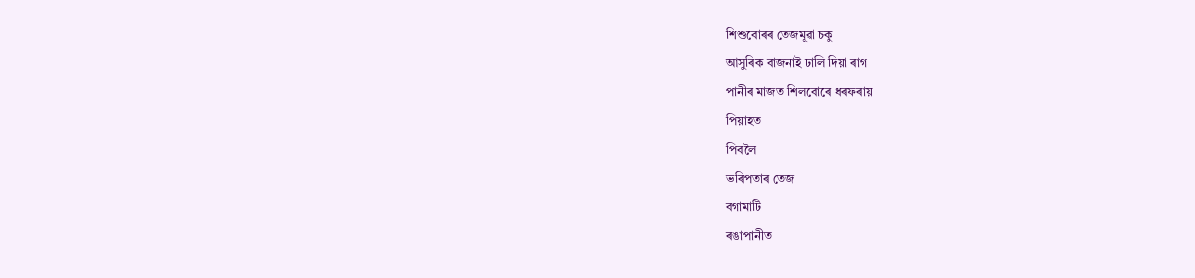শিশুবোৰৰ তেজমূৱা চকু
আসুৰিক বাজনাই ঢালি দিয়া ৰাগ
পানীৰ মাজত শিলবোৰে ধৰফৰায়
পিয়াহত
পিবলৈ
ভৰিপতাৰ তেজ
বগামাটি
ৰঙাপানীত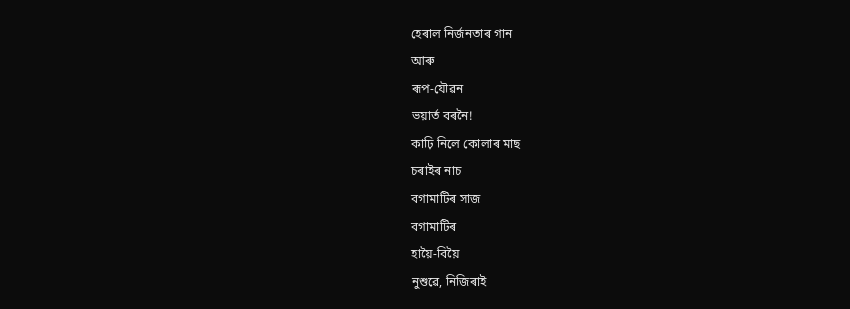হেৰাল নিৰ্জনতাৰ গান
আৰু
ৰূপ-যৌৱন
ভয়াৰ্ত বৰনৈ!
কাঢ়ি নিলে কোলাৰ মাছ
চৰাইৰ নাচ
বগামাটিৰ সাজ
বগামাটিৰ
হায়ৈ-বিয়ৈ
নুশুৱে, নিজিৰাই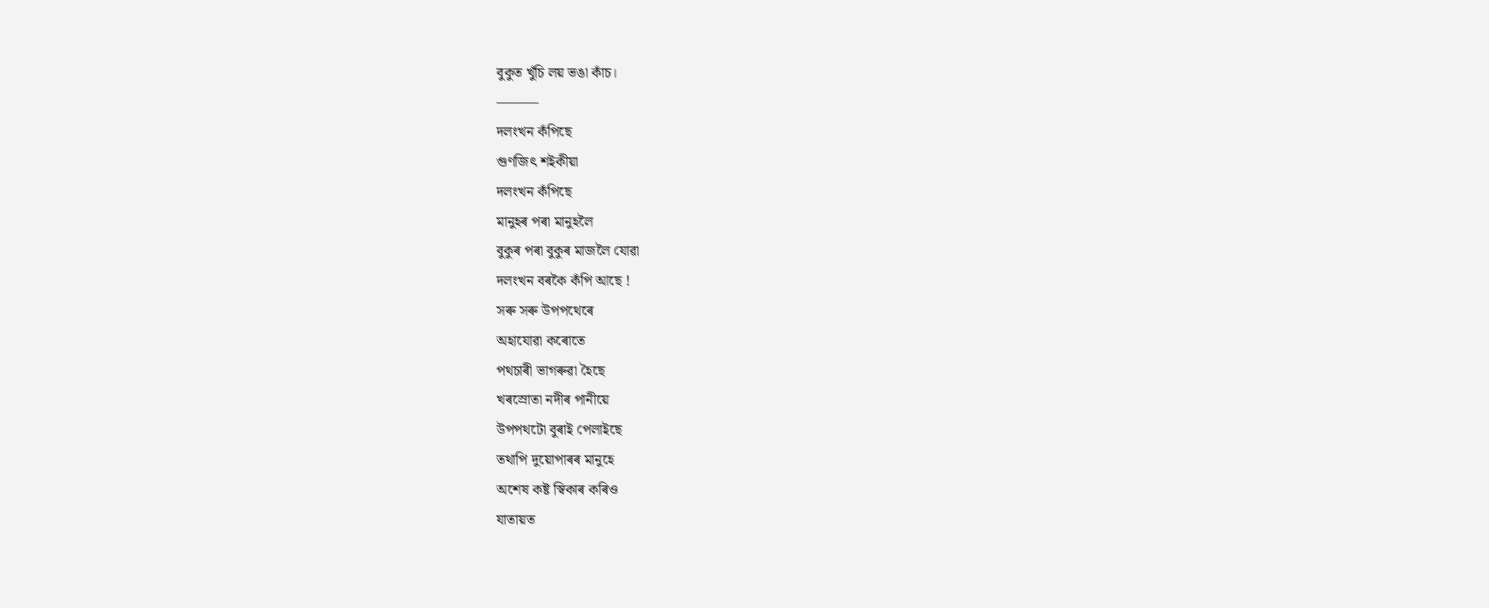বুকুত খুঁচি লয় ভঙা কাঁচ।
———
দলংখন কঁপিছে
গুণজিৎ শইকীয়া
দলংখন কঁপিছে
মানুহৰ পৰা মানুহলৈ
বুকুৰ পৰা বুকুৰ মাজলৈ যোৱা
দলংখন বৰকৈ কঁপি আছে !
সৰু সৰু উপপথেৰে
অহাযোৱা কৰোতে
পথচাৰী ভাগৰুৱা হৈছে
খৰস্ৰোতা নদীৰ পানীয়ে
উপপথটো বুৰাই পেলাইছে
তথাপি দুয়োপাৰৰ মানুহে
অশেষ কষ্ট স্বিকাৰ কৰিও
যাতায়ত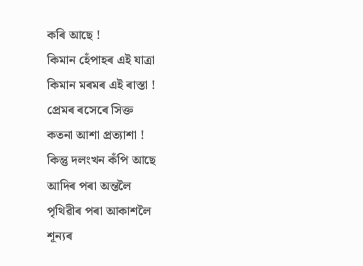কৰি আছে !
কিমান হেঁপাহৰ এই যাত্ৰা
কিমান মৰমৰ এই ৰাস্তা !
প্ৰেমৰ ৰসেৰে সিক্ত
কতনা আশা প্ৰত্যাশা !
কিন্তু দলংখন কঁপি আছে
আদিৰ পৰা অন্তলৈ
পৃথিৱীৰ পৰা আকাশলৈ
শূন্যৰ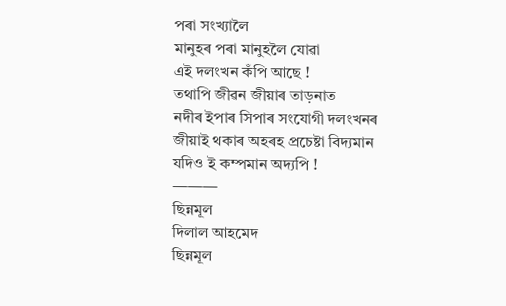পৰা সংখ্যালৈ
মানুহৰ পৰা মানুহলৈ যোৱা
এই দলংখন কঁপি আছে !
তথাপি জীৱন জীয়াৰ তাড়নাত
নদীৰ ইপাৰ সিপাৰ সংযোগী দলংখনৰ
জীয়াই থকাৰ অহৰহ প্ৰচেষ্টা বিদ্যমান
যদিও ই কম্পমান অদ্যপি !
———
ছিন্নমূল
দিলাল আহমেদ
ছিন্নমূল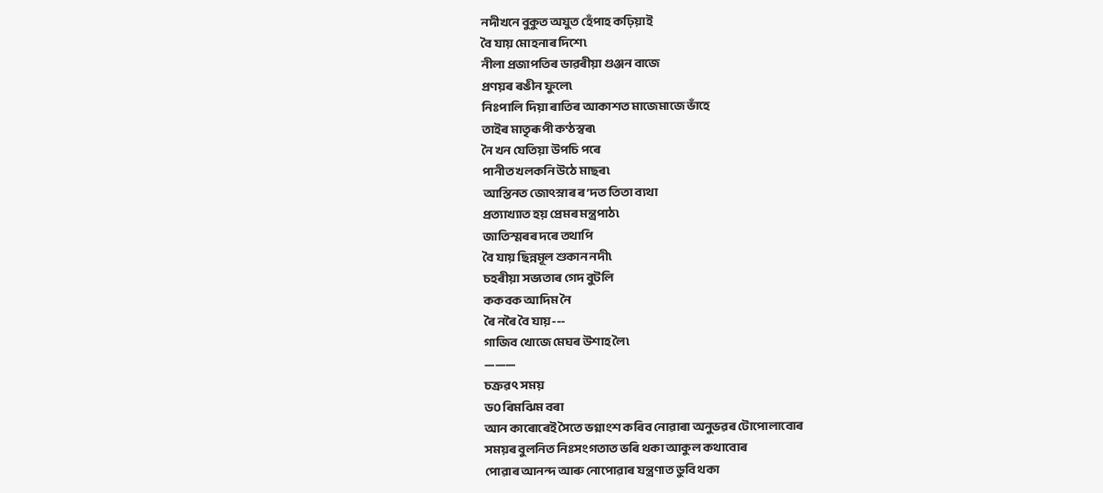নদীখনে বুকুত অযুত হেঁপাহ কঢ়িয়াই
বৈ যায় মোহনাৰ দিশে৷
নীলা প্ৰজাপতিৰ ডাৱৰীয়া গুঞ্জন বাজে
প্ৰণয়ৰ ৰঙীন ফুলে৷
নিঃপালি দিয়া ৰাতিৰ আকাশত মাজেমাজে ভাঁহে
তাইৰ মাতৃৰূপী কণ্ঠস্বৰ৷
নৈ খন যেতিয়া উপচি পৰে
পানীত খলকনি উঠে মাছৰ৷
আস্তিনত জোৎস্নাৰ ৰ’দত তিতা ব্যথা
প্ৰত্যাখ্যাত হয় প্ৰেমৰ মন্ত্ৰপাঠ৷
জাতিস্মৰৰ দৰে তথাপি
বৈ যায় ছিন্নমূল শুকান নদী৷
চহৰীয়া সভ্যতাৰ গেদ বুটলি
ককবক আদিম নৈ
ৰৈ নৰৈ বৈ যায়---
গাজিব খোজে মেঘৰ উশাহ লৈ৷
———
চক্ৰৱৎ সময়
ড০ ৰিমঝিম বৰা
আন কাৰোৰেই সৈতে ভগ্নাংশ কৰিব নোৱাৰা অনুভৱৰ টোপোলাবোৰ
সময়ৰ বুলনিত নিঃসংগতাত ভৰি থকা আকুল কথাবোৰ
পোৱাৰ আনন্দ আৰু নোপোৱাৰ যন্ত্ৰণাত ডুবি থকা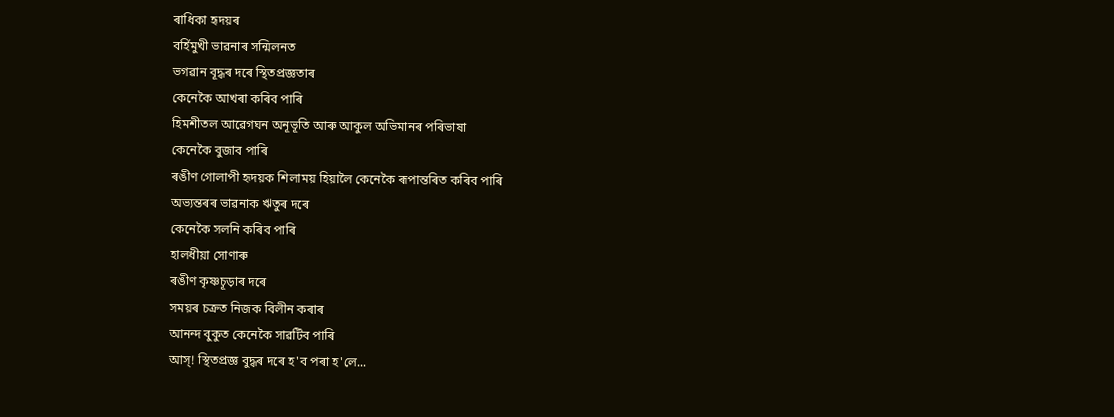ৰাধিকা হৃদয়ৰ
বৰ্হিমুখী ভাৱনাৰ সন্মিলনত
ভগৱান বূদ্ধৰ দৰে স্থিতপ্ৰজ্ঞতাৰ
কেনেকৈ আখৰা কৰিব পাৰি
হিমশীতল আৱেগঘন অনূভূতি আৰু আকুল অভিমানৰ পৰিভাষা
কেনেকৈ বুজাব পাৰি
ৰঙীণ গোলাপী হৃদয়ক শিলাময় হিয়ালৈ কেনেকৈ ৰূপান্তৰিত কৰিব পাৰি
অভ্যন্তৰৰ ভাৱনাক ঋতুৰ দৰে
কেনেকৈ সলনি কৰিব পাৰি
হালধীয়া সোণাৰু
ৰঙীণ কৃষ্ণচূড়াৰ দৰে
সময়ৰ চক্ৰত নিজক বিলীন কৰাৰ
আনন্দ বুকুত কেনেকৈ সাৱটিব পাৰি
আস্! স্থিতপ্ৰজ্ঞ বুদ্ধৰ দৰে হ'ব পৰা হ'লে...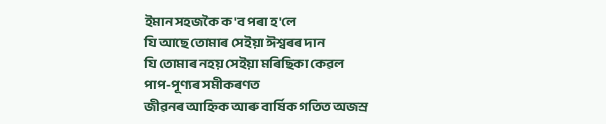ইমান সহজকৈ ক'ব পৰা হ'লে
যি আছে তোমাৰ সেইয়া ঈশ্বৰৰ দান
যি তোমাৰ নহয় সেইয়া মৰিছিকা কেৱল
পাপ-পূণ্যৰ সমীকৰণত
জীৱনৰ আহ্নিক আৰু বাৰ্ষিক গতিত অজস্ৰ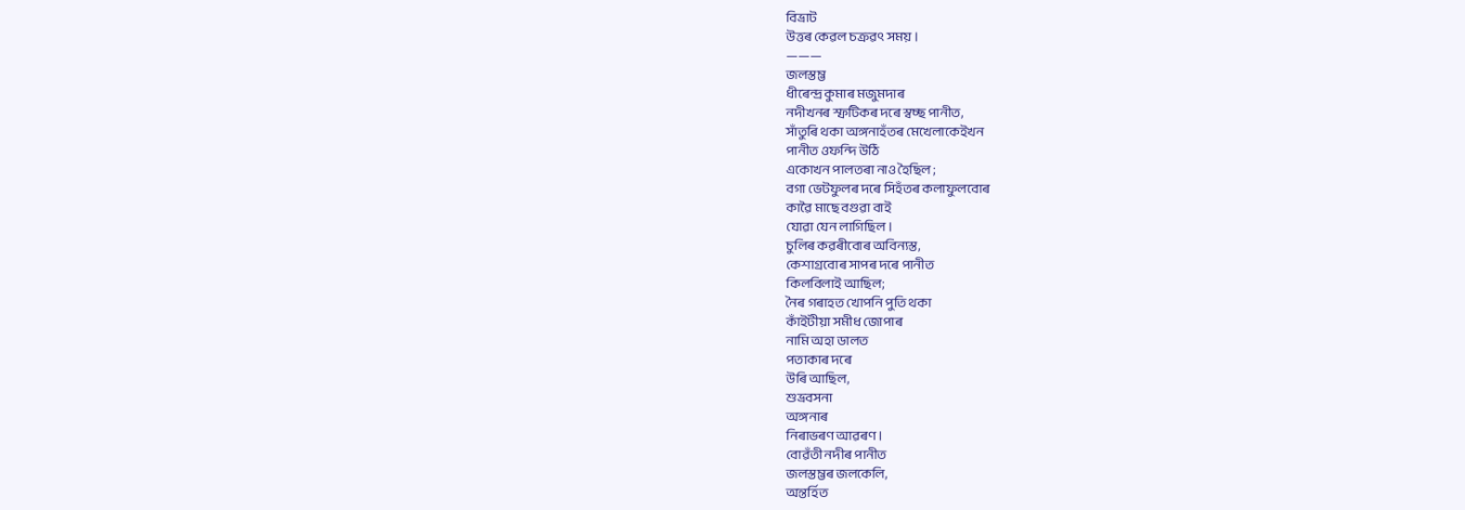বিভ্ৰাট
উত্তৰ কেৱল চক্ৰৱৎ সময়।
———
জলস্তম্ভ
ধীৰেন্দ্ৰ কুমাৰ মজুমদাৰ
নদীখনৰ স্ফটিকৰ দৰে স্বচ্ছ পানীত,
সাঁতুৰি থকা অঙ্গনাহঁতৰ মেখেলাকেইখন
পানীত ওফন্দি উঠি
একোখন পালতৰা নাও হৈছিল ;
বগা ভেটফুলৰ দৰে সিহঁতৰ কলাফুলবোৰ
কাৱৈ মাছে বগুৱা বাই
যোৱা যেন লাগিছিল।
চুলিৰ কৱৰীবোৰ অবিন্যস্ত,
কেশাগ্ৰবোৰ সাপৰ দৰে পানীত
কিলবিলাই আছিল;
নৈৰ গৰাহত খোপনি পুতি থকা
কাঁইটীয়া সমীধ জোপাৰ
নামি অহা ডালত
পতাকাৰ দৰে
উৰি আছিল,
শুভ্ৰবসনা
অঙ্গনাৰ
নিৰাভৰণ আৱৰণ।
বোৱঁতী নদীৰ পানীত
জলস্তম্ভৰ জলকেলি,
অন্তৰ্হিত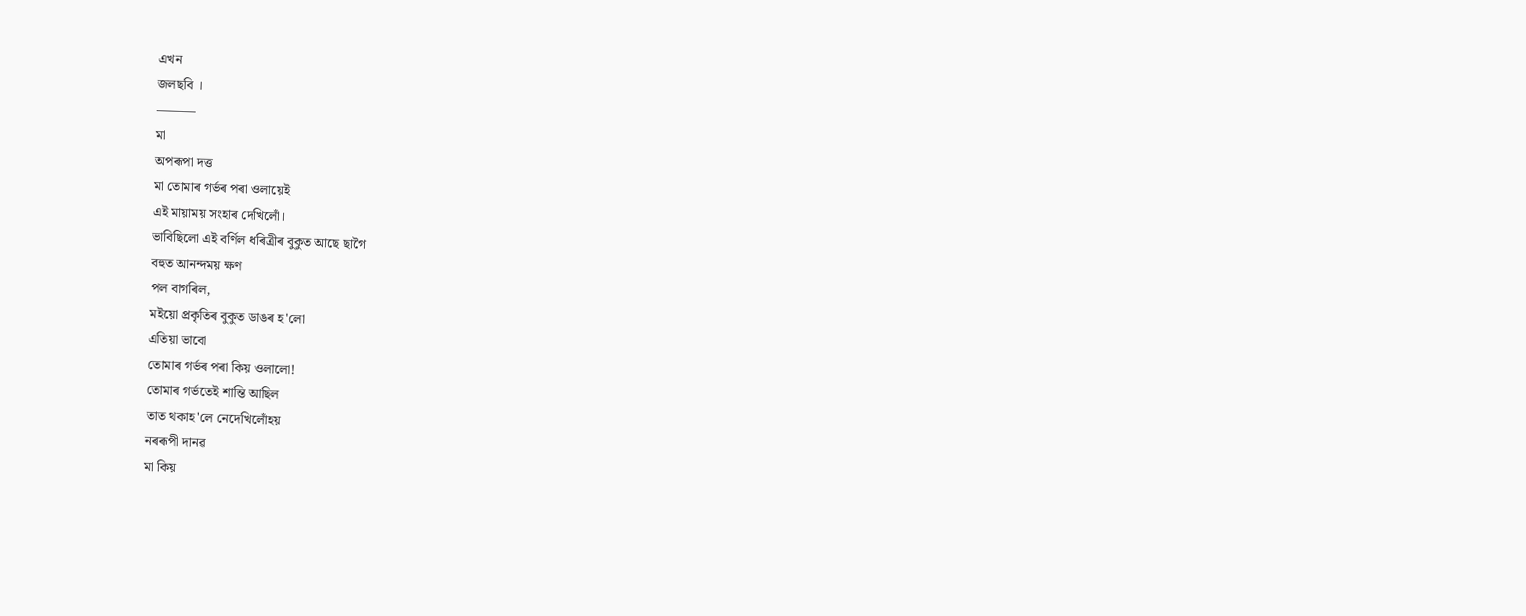এখন
জলছবি ।
———
মা
অপৰূপা দত্ত
মা তোমাৰ গৰ্ভৰ পৰা ওলায়েই
এই মায়াময় সংহাৰ দেখিলোঁ।
ভাবিছিলো এই বৰ্ণিল ধৰিত্ৰীৰ বুকুত আছে ছাগৈ
বহুত আনন্দময় ক্ষণ
পল বাগৰিল,
মইয়ো প্ৰকৃতিৰ বুকুত ডাঙৰ হ'লো
এতিয়া ভাবো
তোমাৰ গৰ্ভৰ পৰা কিয় ওলালো!
তোমাৰ গৰ্ভতেই শান্তি আছিল
তাত থকাহ'লে নেদেখিলোঁহয়
নৰৰূপী দানৱ
মা কিয়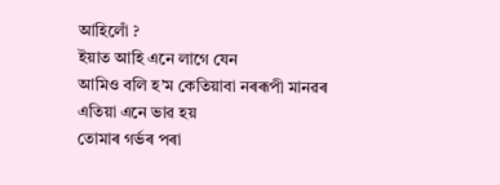আহিলোঁ ?
ইয়াত আহি এনে লাগে যেন
আমিও বলি হ’ম কেতিয়াবা নৰৰূপী মানৱৰ
এতিয়া এনে ভাৱ হয়
তোমাৰ গৰ্ভৰ পৰা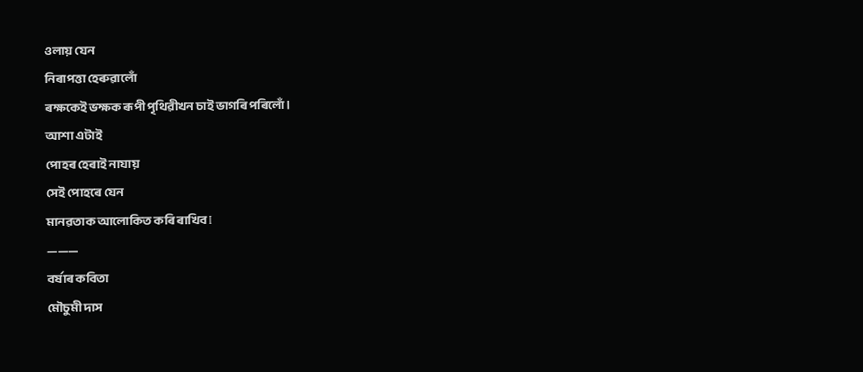ওলায় যেন
নিৰাপত্তা হেৰুৱালোঁ
ৰক্ষকেই ভক্ষক ৰূপী পৃথিৱীখন চাই ভাগৰি পৰিলোঁ।
আশা এটাই
পোহৰ হেৰাই নাযায়
সেই পোহৰে যেন
মানৱতাক আলোকিত কৰি ৰাখিব I
———
বৰ্ষাৰ কবিতা
মৌচুমী দাস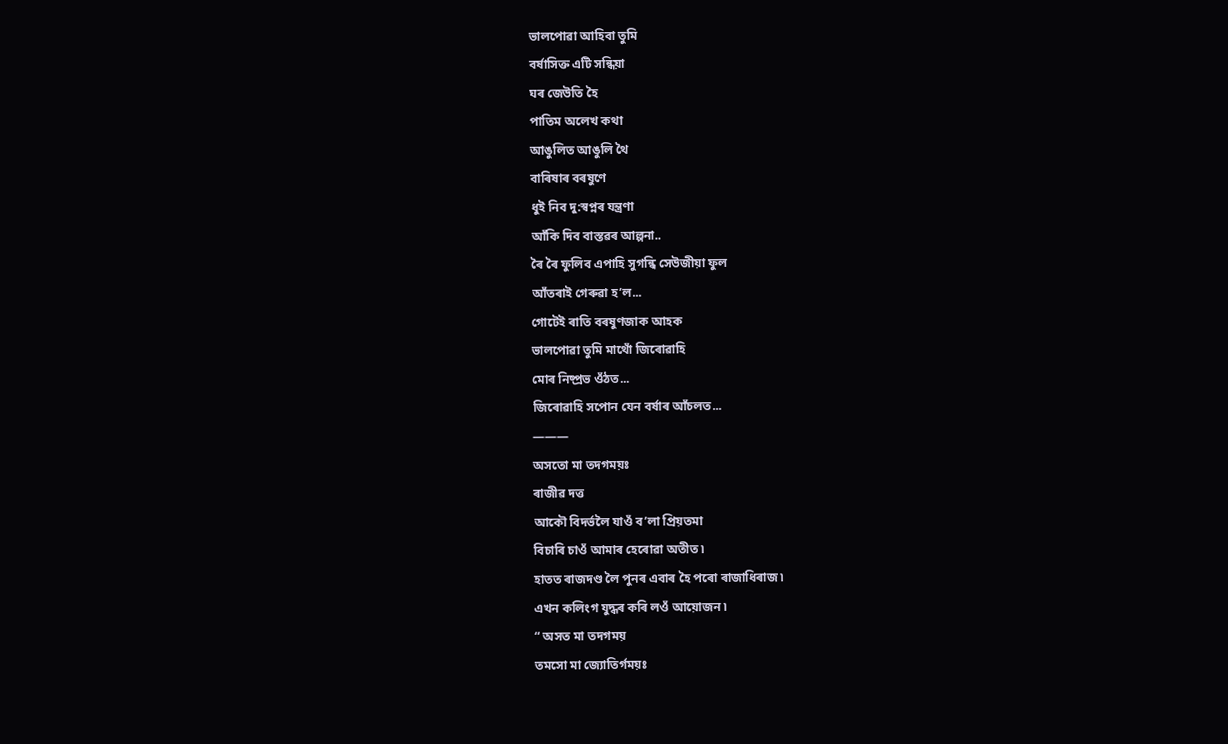ভালপোৱা আহিবা তুমি
বৰ্ষাসিক্ত এটি সন্ধিয়া
ঘৰ জেউতি হৈ
পাতিম অলেখ কথা
আঙুলিত আঙুলি থৈ
বাৰিষাৰ বৰষুণে
ধুই নিব দু:স্বপ্নৰ যন্ত্ৰণা
আঁকি দিব বাস্তৱৰ আল্পনা..
ৰৈ ৰৈ ফুলিব এপাহি সুগন্ধি সেউজীয়া ফুল
আঁতৰাই গেৰুৱা হ’ল...
গোটেই ৰাতি বৰষুণজাক আহক
ভালপোৱা তুমি মাথোঁ জিৰোৱাহি
মোৰ নিষ্প্ৰভ ওঁঠত...
জিৰোৱাহি সপোন যেন বৰ্ষাৰ আঁচলত...
———
অসতো মা তদগময়ঃ
ৰাজীৱ দত্ত
আকৌ বিদৰ্ভলৈ যাওঁ ব’লা প্ৰিয়তমা
বিচাৰি চাওঁ আমাৰ হেৰোৱা অতীত ৷
হাতত ৰাজদণ্ড লৈ পুনৰ এবাৰ হৈ পৰো ৰাজাধিৰাজ ৷
এখন কলিংগ যুদ্ধৰ কৰি লওঁ আয়োজন ৷
“ অসত মা তদগময়
তমসো মা জ্যোতিৰ্গময়ঃ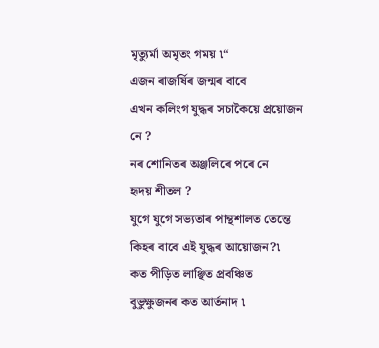মৃত্যুৰ্মা অমৃতং গময় ৷“
এজন ৰাজৰ্ষিৰ জন্মৰ বাবে
এখন কলিংগ যুদ্ধৰ সচাকৈয়ে প্ৰয়োজন নে ?
নৰ শোনিতৰ অঞ্জলিৰে পৰে নে
হৃদয় শীতল ?
যুগে যুগে সভ্যতাৰ পান্থশালত তেন্তে
কিহৰ বাবে এই যুদ্ধৰ আয়োজন?৷
কত পীড়িত লাঞ্ছিত প্ৰবঞ্চিত বুভুক্ষুজনৰ কত আৰ্তনাদ ৷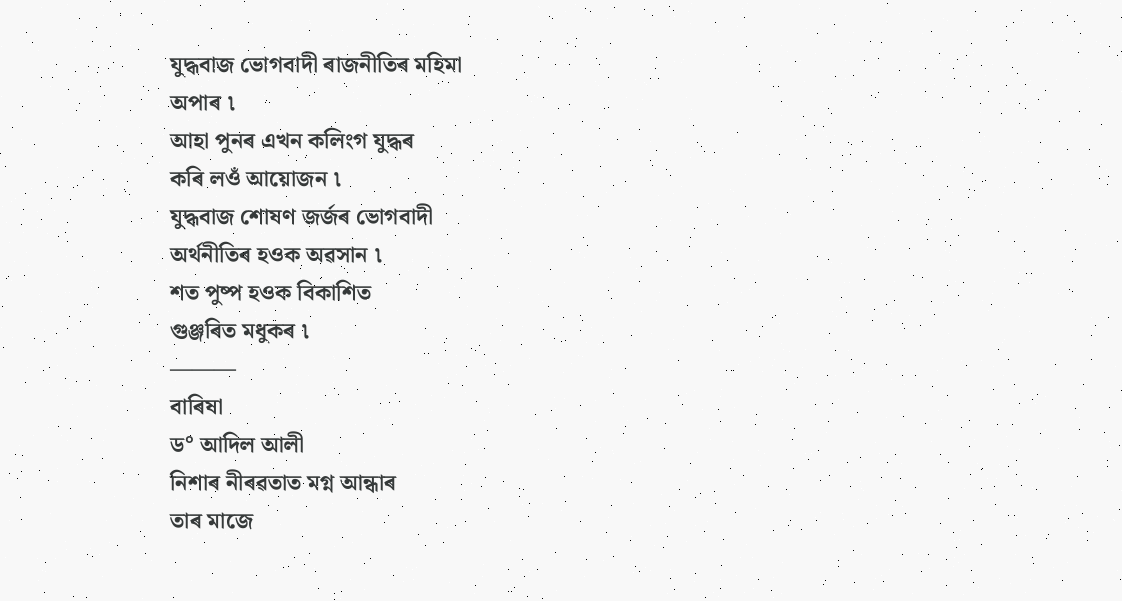যুদ্ধবাজ ভোগবাদী ৰাজনীতিৰ মহিমা
অপাৰ ৷
আহা পুনৰ এখন কলিংগ যুদ্ধৰ
কৰি লওঁ আয়োজন ৷
যুদ্ধবাজ শোষণ জৰ্জৰ ভোগবাদী
অৰ্থনীতিৰ হওক অৱসান ৷
শত পুষ্প হওক বিকাশিত
গুঞ্জৰিত মধুকৰ ৷
———
বাৰিষা
ড° আদিল আলী
নিশাৰ নীৰৱতাত মগ্ন আন্ধাৰ
তাৰ মাজে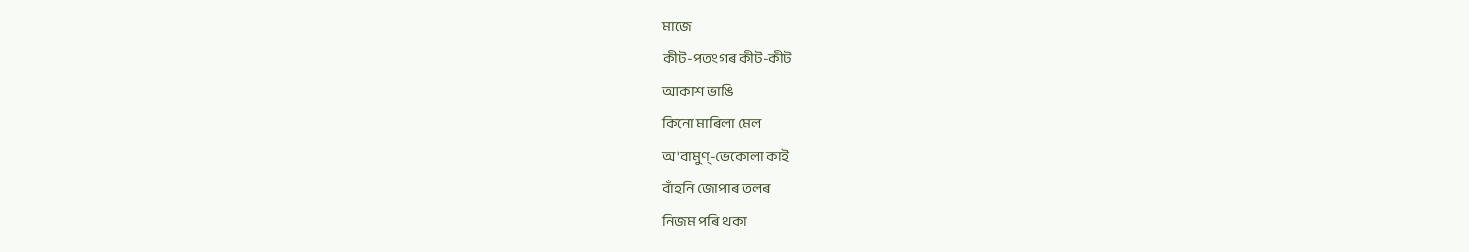মাজে
কীট-পতংগৰ কীট-কীট
আকাশ ভাঙি
কিনো মাৰিলা মেল
অ'বামুণ্-ভেকোলা কাই
বাঁহনি জোপাৰ তলৰ
নিজম পৰি থকা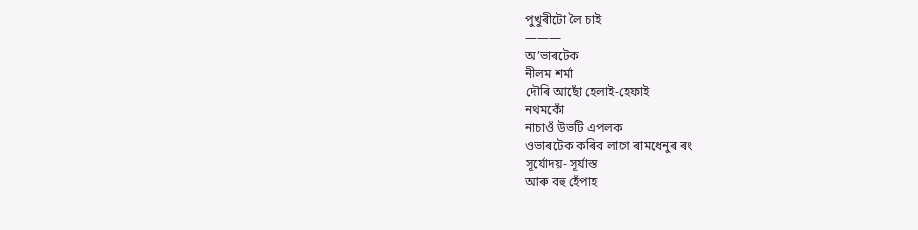পুখুৰীটো লৈ চাই
———
অ’ভাৰটেক
নীলম শৰ্মা
দৌৰি আছোঁ হেলাই-হেফাই
নথমকোঁ
নাচাওঁ উভটি এপলক
ওভাৰটেক কৰিব লাগে ৰামধেনুৰ ৰং
সূৰ্যোদয়- সূৰ্যাস্ত
আৰু বহু হেঁপাহ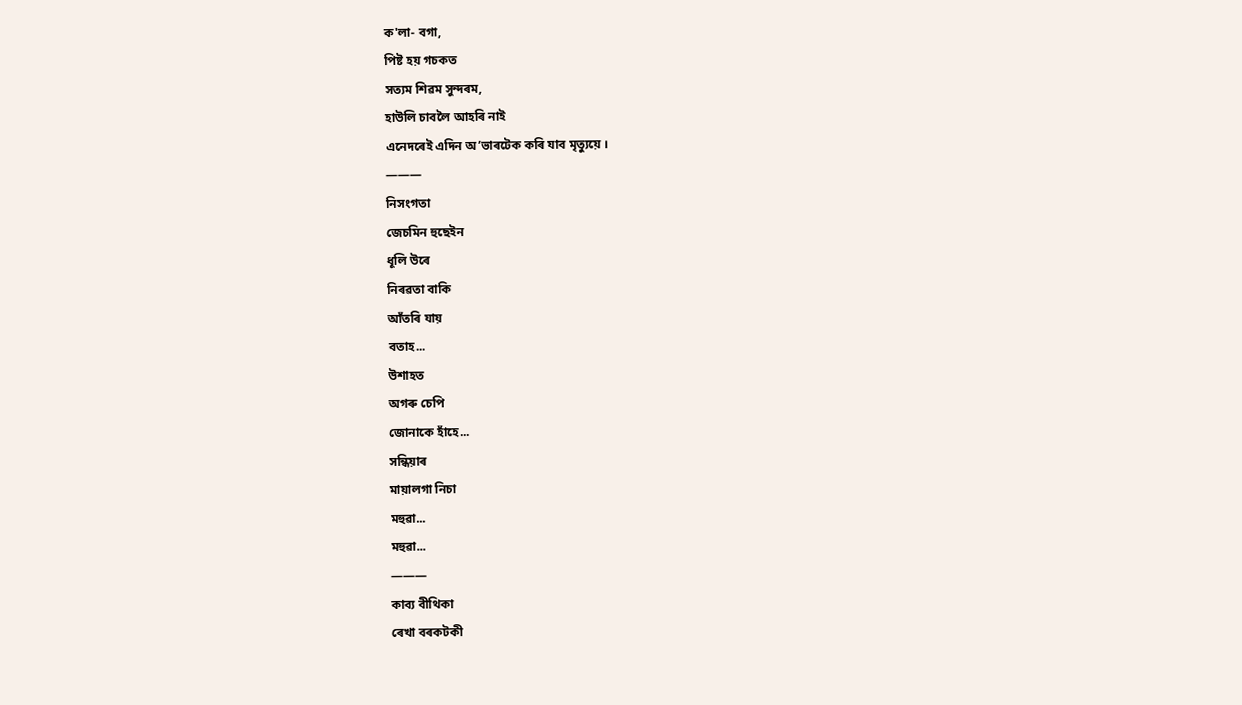ক'লা- বগা,
পিষ্ট হয় গচকত
সত্যম শিৱম সুন্দৰম,
হাউলি চাবলৈ আহৰি নাই
এনেদৰেই এদিন অ’ভাৰটেক কৰি যাব মৃত্যুয়ে ।
———
নিসংগতা
জেচমিন হুছেইন
ধূলি উৰে
নিৰৱতা বাকি
আঁতৰি যায়
বতাহ...
উশাহত
অগৰু চেপি
জোনাকে হাঁহে...
সন্ধিয়াৰ
মায়ালগা নিচা
মহুৱা...
মহুৱা...
———
কাব্য বীথিকা
ৰেখা বৰকটকী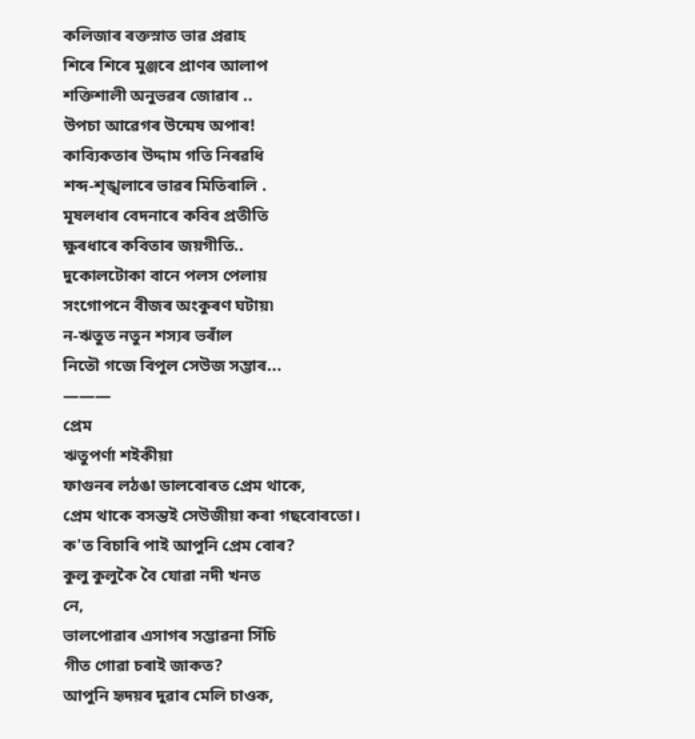কলিজাৰ ৰক্তস্নাত ভাৱ প্ৰৱাহ
শিৰে শিৰে মুঞ্জৰে প্ৰাণৰ আলাপ
শক্তিশালী অনুভৱৰ জোৱাৰ ..
উপচা আৱেগৰ উন্মেষ অপাৰ!
কাব্যিকতাৰ উদ্দাম গতি নিৰৱধি
শব্দ-শৃঙ্খলাৰে ভাৱৰ মিতিৰালি .
মূষলধাৰ বেদনাৰে কবিৰ প্ৰতীতি
ক্ষুৰধাৰে কবিতাৰ জয়গীতি..
দুকোলটোকা বানে পলস পেলায়
সংগোপনে বীজৰ অংকুৰণ ঘটায়৷
ন-ঋতুত নতুন শস্যৰ ভৰাঁল
নিতৌ গজে বিপুল সেউজ সম্ভাৰ...
———
প্ৰেম
ঋতুপৰ্ণা শইকীয়া
ফাগুনৰ লঠঙা ডালবোৰত প্ৰেম থাকে,
প্ৰেম থাকে বসন্তই সেউজীয়া কৰা গছবোৰতো।
ক'ত বিচাৰি পাই আপুনি প্ৰেম বোৰ?
কুলু কুলুকৈ বৈ যোৱা নদী খনত
নে,
ভালপোৱাৰ এসাগৰ সম্ভাৱনা সিঁচি
গীত গোৱা চৰাই জাকত?
আপুনি হৃদয়ৰ দুৱাৰ মেলি চাওক,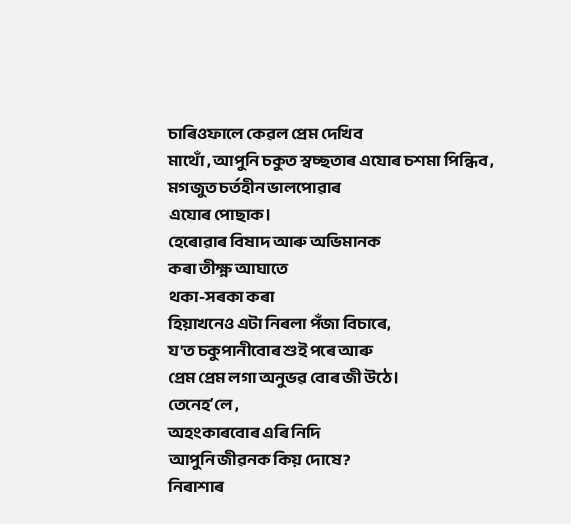চাৰিওফালে কেৱল প্ৰেম দেখিব
মাথোঁ , আপুনি চকুত স্বচ্ছতাৰ এযোৰ চশমা পিন্ধিব ,
মগজুত চৰ্তহীন ভালপোৱাৰ
এযোৰ পোছাক।
হেৰোৱাৰ বিষাদ আৰু অভিমানক
কৰা তীক্ষ্ণ আঘাতে
থকা-সৰকা কৰা
হিয়াখনেও এটা নিৰলা পঁজা বিচাৰে,
য'ত চকুপানীবোৰ শুই পৰে আৰু
প্ৰেম প্ৰেম লগা অনুভৱ বোৰ জী উঠে।
তেনেহʼলে ,
অহংকাৰবোৰ এৰি নিদি
আপুনি জীৱনক কিয় দোষে?
নিৰাশাৰ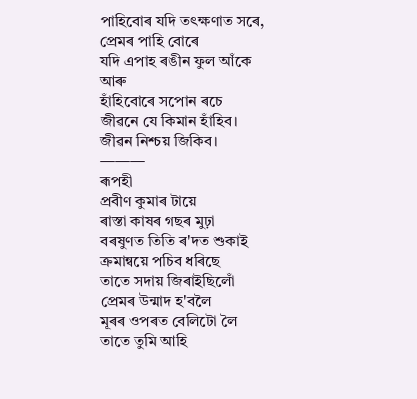পাহিবোৰ যদি তৎক্ষণাত সৰে,
প্ৰেমৰ পাহি বোৰে
যদি এপাহ ৰঙীন ফুল আঁকে
আৰু
হাঁহিবোৰে সপোন ৰচে
জীৱনে যে কিমান হাঁহিব।
জীৱন নিশ্চয় জিকিব।
———
ৰূপহী
প্ৰবীণ কুমাৰ টায়ে
ৰাস্তা কাষৰ গছৰ মুঢ়া
বৰষুণত তিতি ৰ'দত শুকাই
ক্ৰমান্বয়ে পচিব ধৰিছে
তাতে সদায় জিৰাইছিলোঁ
প্ৰেমৰ উন্মাদ হ'বলৈ
মূৰৰ ওপৰত বেলিটো লৈ
তাতে তুমি আহি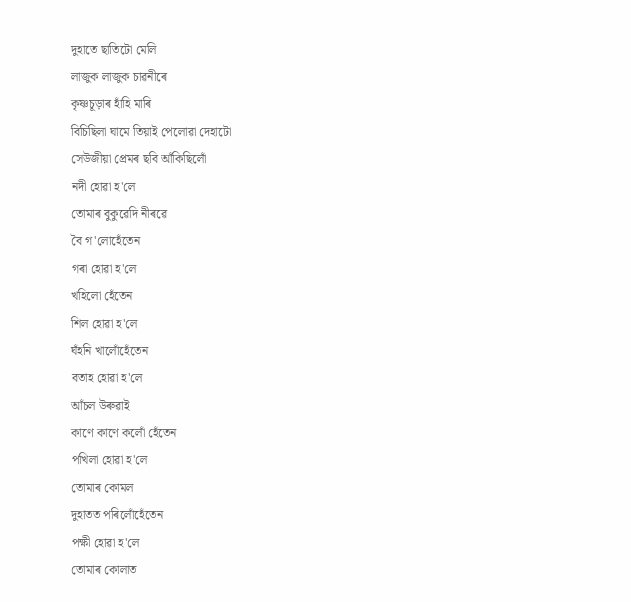দুহাতে ছাতিটো মেলি
লাজুক লাজুক চাৱনীৰে
কৃষ্ণচূড়াৰ হাঁহি মাৰি
বিচিছিলা ঘামে তিয়াই পেলোৱা দেহাটো
সেউজীয়া প্ৰেমৰ ছবি আঁকিছিলোঁ
নদী হোৱা হ'লে
তোমাৰ বুকুৱেদি নীৰৱে
বৈ গ'লোহেঁতেন
গৰা হোৱা হ'লে
খহিলো হেঁতেন
শিল হোৱা হ'লে
ঘঁহনি খালোঁহেঁতেন
বতাহ হোৱা হ'লে
আঁচল উৰুৱাই
কাণে কাণে কলোঁ হেঁতেন
পখিলা হোৱা হ'লে
তোমাৰ কোমল
দুহাতত পৰিলোঁহেঁতেন
পক্ষী হোৱা হ'লে
তোমাৰ কোলাত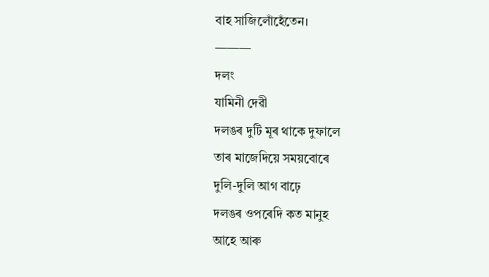বাহ সাজিলোঁহেঁতেন।
———
দলং
যামিনী দেৱী
দলঙৰ দুটি মূৰ থাকে দুফালে
তাৰ মাজেদিয়ে সময়বোৰে
দুলি-দুলি আগ বাঢ়ে
দলঙৰ ওপৰেদি কত মানুহ
আহে আৰু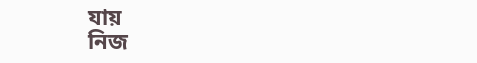যায়
নিজ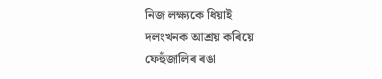নিজ লক্ষ্যকে ধিয়াই
দলংখনক আশ্ৰয় কৰিয়ে
ফেহুঁজালিৰ ৰঙা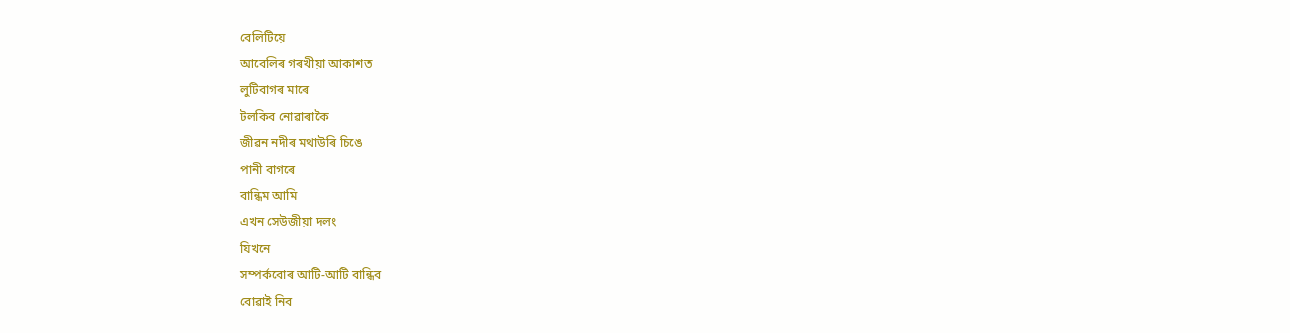বেলিটিয়ে
আবেলিৰ গৰখীয়া আকাশত
লুটিবাগৰ মাৰে
টলকিব নোৱাৰাকৈ
জীৱন নদীৰ মথাউৰি চিঙে
পানী বাগৰে
বান্ধিম আমি
এখন সেউজীয়া দলং
যিখনে
সম্পৰ্কবোৰ আটি-আটি বান্ধিব
বোৱাই নিব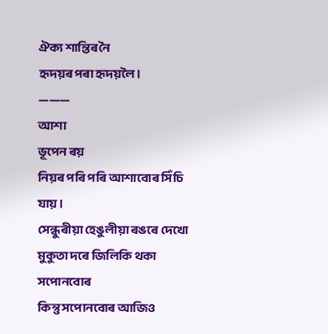ঐক্য শান্তিৰ নৈ
হৃদয়ৰ পৰা হৃদয়লৈ।
———
আশা
ভূপেন ৰয়
নিয়ৰ পৰি পৰি আশাবোৰ সিঁচি যায় ।
সেন্ধুৰীয়া হেঙুলীয়া ৰঙৰে দেখো
মুকুতা দৰে জিলিকি থকা সপোনবোৰ
কিন্তু সপোনবোৰ আজিও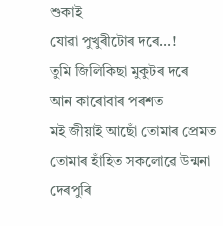শুকাই
যোৱা পুখুৰীটোৰ দৰে...!
তুমি জিলিকিছা মুকুটৰ দৰে
আন কাৰোবাৰ পৰশত
মই জীয়াই আছোঁ তোমাৰ প্ৰেমত
তোমাৰ হাঁহিত সকলোৱে উন্মনা
দেৰপুৰি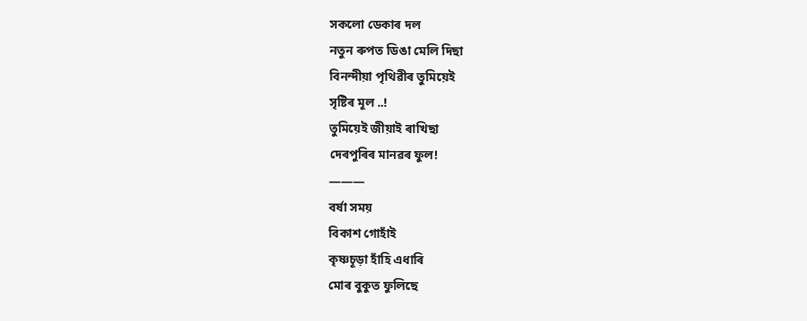সকলো ডেকাৰ দল
নতুন ৰুপত ডিঙা মেলি দিছা
বিনন্দীয়া পৃথিৱীৰ তুমিয়েই
সৃষ্টিৰ মূল ..!
তুমিয়েই জীয়াই ৰাখিছা
দেৰপুৰিৰ মানৱৰ ফুল!
———
বৰ্ষা সময়
বিকাশ গোহাঁই
কৃষ্ণচূড়া হাঁহি এধাৰি
মোৰ বুকুত ফুলিছে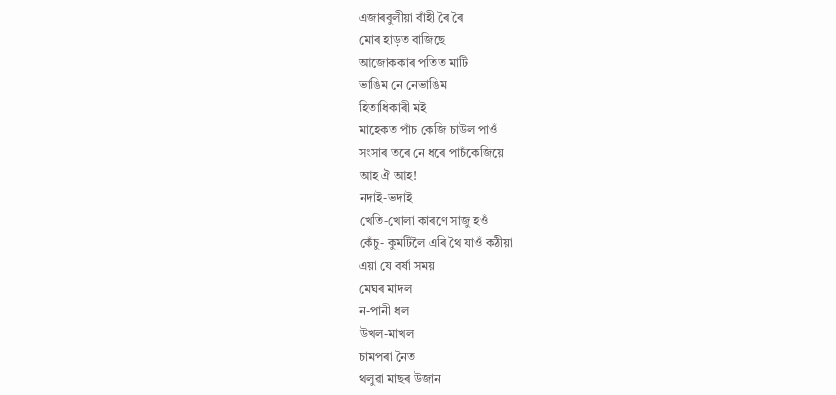এজাৰবুলীয়া বাঁহী ৰৈ ৰৈ
মোৰ হাড়ত বাজিছে
আজোককাৰ পতিত মাটি
ভাঙিম নে নেভাঙিম
হিতাধিকাৰী মই
মাহেকত পাঁচ কেজি চাউল পাওঁ
সংসাৰ তৰে নে ধৰে পাচঁকেজিয়ে
আহ ঐ আহ!
নদাই-ভদাই
খেতি-খোলা কাৰণে সাজু হওঁ
কেঁচু- কুমটিলৈ এৰি থৈ যাওঁ কঠীয়া
এয়া যে বৰ্ষা সময়
মেঘৰ মাদল
ন-পানী ধল
উখল-মাখল
চামপৰা নৈত
থলুৱা মাছৰ উজান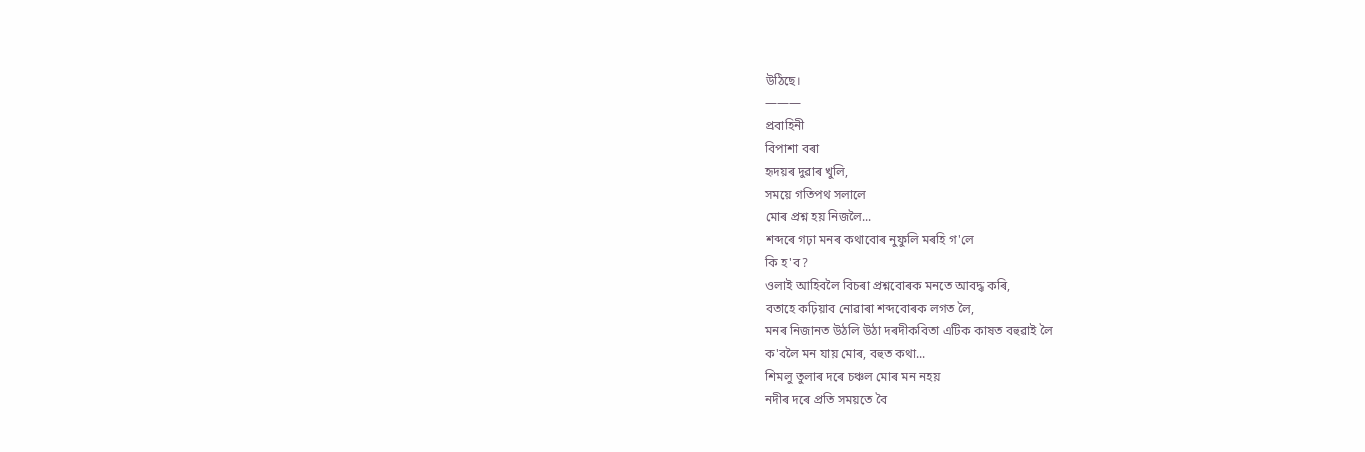উঠিছে।
———
প্ৰবাহিনী
বিপাশা বৰা
হৃদয়ৰ দুৱাৰ খুলি,
সময়ে গতিপথ সলালে
মোৰ প্ৰশ্ন হয় নিজলৈ...
শব্দৰে গঢ়া মনৰ কথাবোৰ নুফুলি মৰহি গ'লে
কি হ'ব?
ওলাই আহিবলৈ বিচৰা প্ৰশ্নবোৰক মনতে আবদ্ধ কৰি,
বতাহে কঢ়িয়াব নোৱাৰা শব্দবোৰক লগত লৈ,
মনৰ নিজানত উঠলি উঠা দৰদীকবিতা এটিক কাষত বহুৱাই লৈ
ক'বলৈ মন যায় মোৰ, বহুত কথা...
শিমলু তুলাৰ দৰে চঞ্চল মোৰ মন নহয়
নদীৰ দৰে প্ৰতি সময়তে বৈ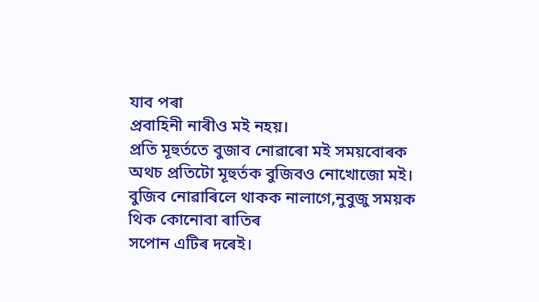যাব পৰা
প্ৰবাহিনী নাৰীও মই নহয়।
প্ৰতি মূহুৰ্ততে বুজাব নোৱাৰো মই সময়বোৰক
অথচ প্ৰতিটো মূহুৰ্তক বুজিবও নোখোজো মই।
বুজিব নোৱাৰিলে থাকক নালাগে,নুবুজু সময়ক
থিক কোনোবা ৰাতিৰ
সপোন এটিৰ দৰেই।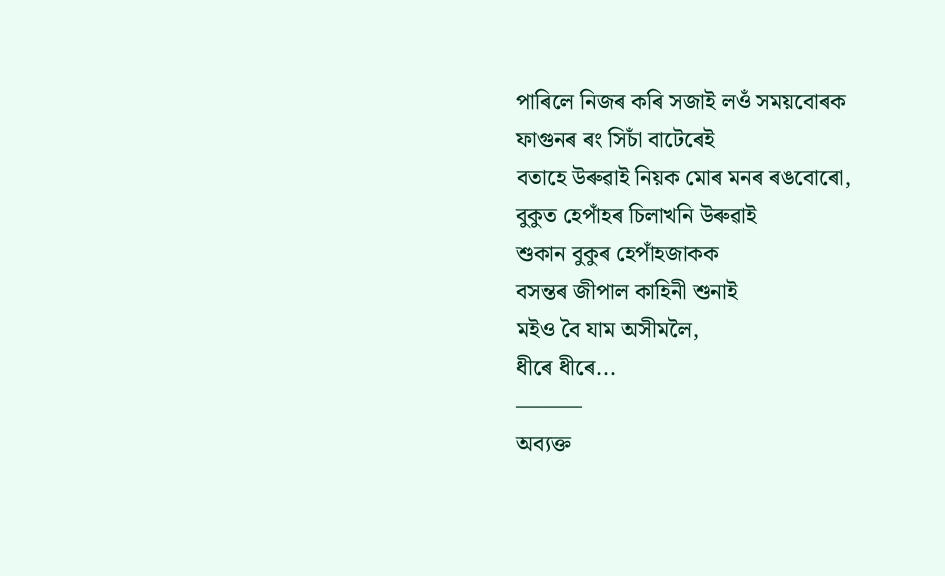পাৰিলে নিজৰ কৰি সজাই লওঁ সময়বোৰক
ফাগুনৰ ৰং সিচাঁ বাটেৰেই
বতাহে উৰুৱাই নিয়ক মোৰ মনৰ ৰঙবোৰো,
বুকুত হেপাঁহৰ চিলাখনি উৰুৱাই
শুকান বুকুৰ হেপাঁহজাকক
বসন্তৰ জীপাল কাহিনী শুনাই
মইও বৈ যাম অসীমলৈ,
ধীৰে ধীৰে...
———
অব্যক্ত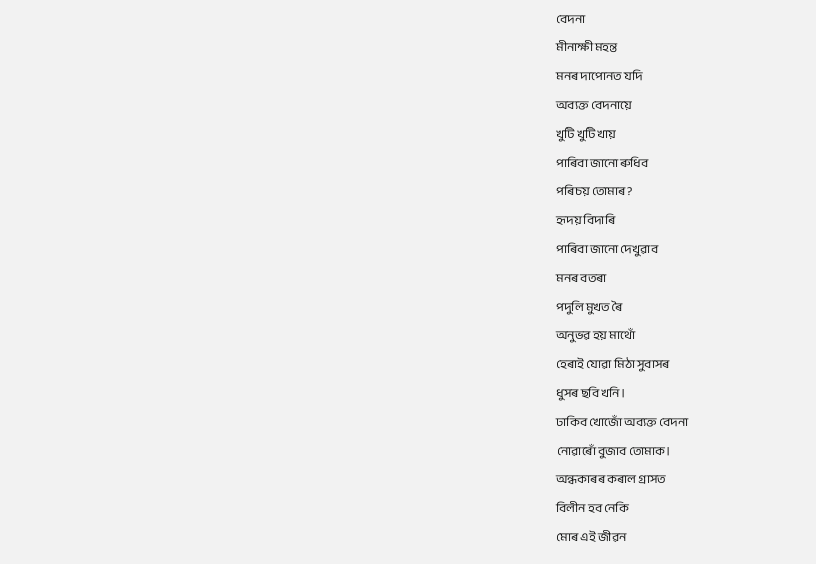বেদনা
মীনাক্ষী মহন্ত
মনৰ দাপোনত যদি
অব্যক্ত বেদনায়ে
খুটি খুটি খায়
পাৰিবা জানো ৰুধিব
পৰিচয় তোমাৰ?
হৃদয় বিদাৰি
পাৰিবা জানো দেখুৱাব
মনৰ বতৰা
পদুলি মুখত ৰৈ
অনুভৱ হয় মাথোঁ
হেৰাই যোৱা মিঠা সুবাসৰ
ধুসৰ ছবি খনি।
ঢাকিব খোজোঁ অব্যক্ত বেদনা
নোৱাৰোঁ বুজাব তোমাক।
অন্ধকাৰৰ কৰাল গ্ৰাসত
বিলীন হব নেকি
মোৰ এই জীৱন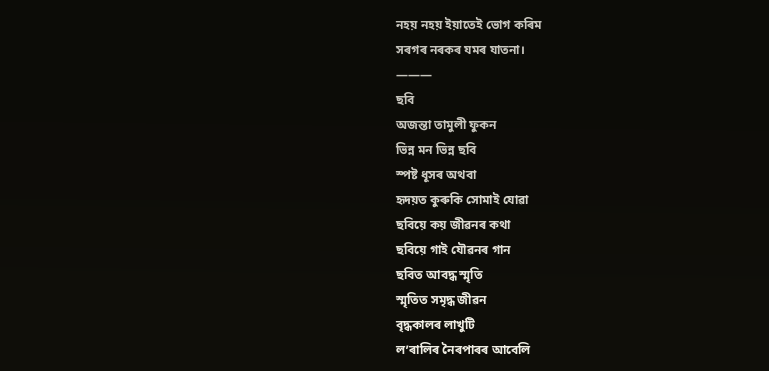নহয় নহয় ইয়াতেই ভোগ কৰিম
সৰগৰ নৰকৰ যমৰ যাতনা।
———
ছবি
অজন্তা তামুলী ফুকন
ভিন্ন মন ভিন্ন ছবি
স্পষ্ট ধূসৰ অথবা
হৃদয়ত কুৰুকি সোমাই যোৱা
ছবিয়ে কয় জীৱনৰ কথা
ছবিয়ে গাই যৌৱনৰ গান
ছবিত আবদ্ধ স্মৃতি
স্মৃতিত সমৃদ্ধ জীৱন
বৃদ্ধকালৰ লাখুটি
লʼৰালিৰ নৈৰপাৰৰ আবেলি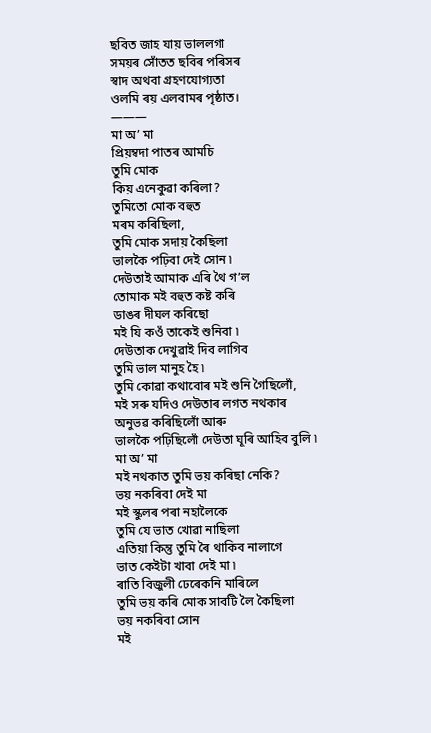ছবিত জাহ যায় ভাললগা
সময়ৰ সোঁতত ছবিৰ পৰিসৰ
স্বাদ অথবা গ্ৰহণযোগ্যতা
ওলমি ৰয় এলবামৰ পৃষ্ঠাত।
———
মা অ’ মা
প্ৰিয়ম্বদা পাতৰ আমচি
তুমি মোক
কিয় এনেকুৱা কৰিলা?
তুমিতো মোক বহুত
মৰম কৰিছিলা,
তুমি মোক সদায় কৈছিলা
ভালকৈ পঢ়িবা দেই সোন ৷
দেউতাই আমাক এৰি থৈ গ’ল
তোমাক মই বহুত কষ্ট কৰি
ডাঙৰ দীঘল কৰিছো
মই যি কওঁ তাকেই শুনিবা ৷
দেউতাক দেখুৱাই দিব লাগিব
তুমি ভাল মানুহ হৈ ৷
তুমি কোৱা কথাবোৰ মই শুনি গৈছিলোঁ,
মই সৰু যদিও দেউতাৰ লগত নথকাৰ
অনুভৱ কৰিছিলোঁ আৰু
ভালকৈ পঢ়িছিলোঁ দেউতা ঘূৰি আহিব বুলি ৷
মা অ’ মা
মই নথকাত তুমি ভয় কৰিছা নেকি?
ভয় নকৰিবা দেই মা
মই স্কুলৰ পৰা নহালৈকে
তুমি যে ভাত খোৱা নাছিলা
এতিয়া কিন্তু তুমি ৰৈ থাকিব নালাগে
ভাত কেইটা খাবা দেই মা ৷
ৰাতি বিজুলী ঢেৰেকনি মাৰিলে
তুমি ভয় কৰি মোক সাবটি লৈ কৈছিলা
ভয় নকৰিবা সোন
মই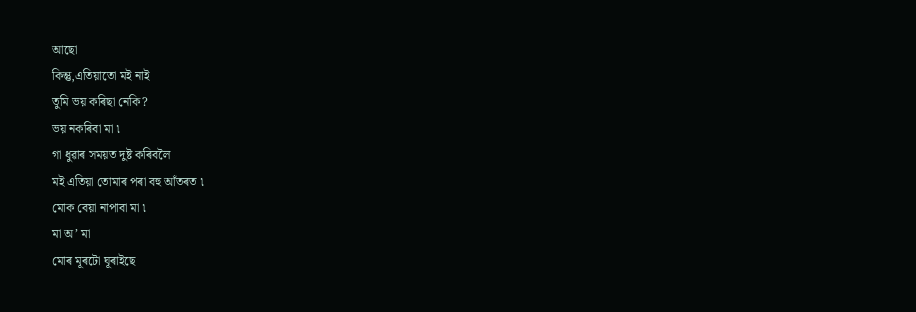আছো
কিন্তু,এতিয়াতো মই নাই
তুমি ভয় কৰিছা নেকি?
ভয় নকৰিবা মা ৷
গা ধুৱাৰ সময়ত দুষ্ট কৰিবলৈ
মই এতিয়া তোমাৰ পৰা বহু আঁতৰত ৷
মোক বেয়া নাপাবা মা ৷
মা অ’ মা
মোৰ মূৰটো ঘূৰাইছে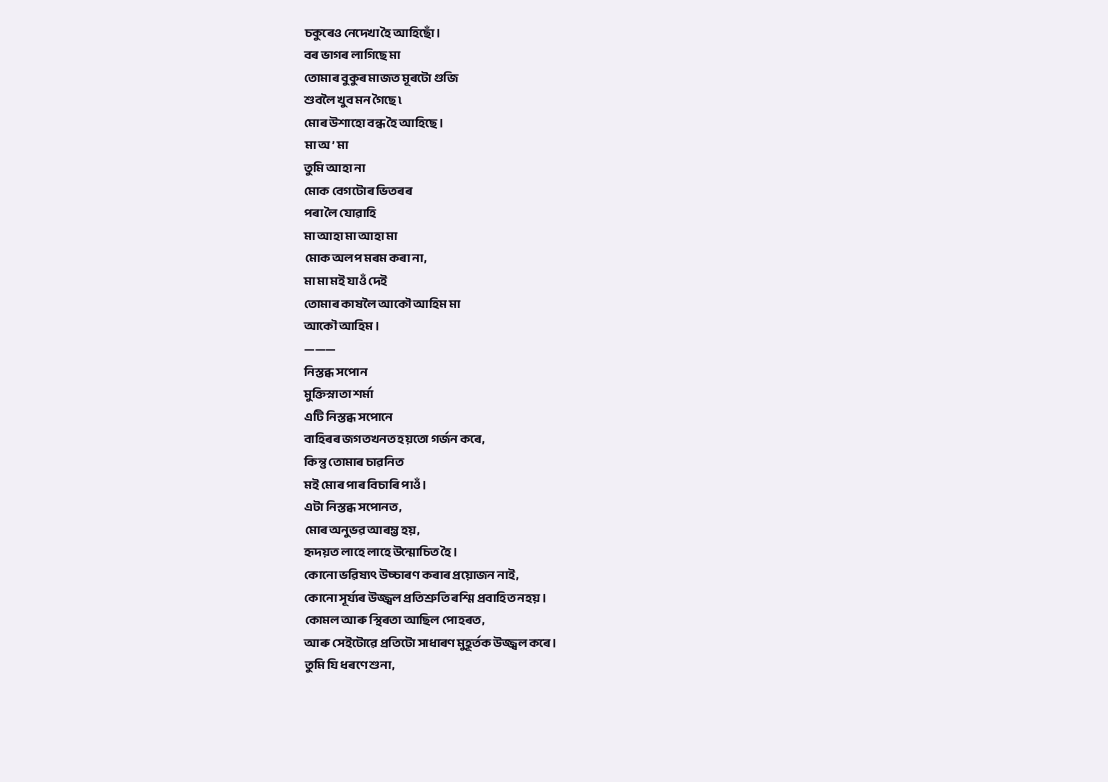চকুৰেও নেদেখা হৈ আহিছোঁ।
বৰ ভাগৰ লাগিছে মা
তোমাৰ বুকুৰ মাজত মূৰটো গুজি
শুবলৈ খুব মন গৈছে ৷
মোৰ উশাহো বন্ধ হৈ আহিছে।
মা অ’ মা
তুমি আহা না
মোক বেগটোৰ ভিতৰৰ
পৰা লৈ যোৱাহি
মা আহা মা আহা মা
মোক অলপ মৰম কৰা না,
মা মা মই যাওঁ দেই
তোমাৰ কাষলৈ আকৌ আহিম মা
আকৌ আহিম ।
———
নিস্তব্ধ সপোন
মুক্তিস্নাতা শৰ্মা
এটি নিস্তব্ধ সপোনে
বাহিৰৰ জগতখনত হয়তো গৰ্জন কৰে,
কিন্তু তোমাৰ চাৱনিত
মই মোৰ পাৰ বিচাৰি পাওঁ।
এটা নিস্তব্ধ সপোনত,
মোৰ অনুভৱ আৰম্ভ হয়,
হৃদয়ত লাহে লাহে উন্মোচিত হৈ।
কোনো ভৱিষ্যৎ উচ্চাৰণ কৰাৰ প্ৰয়োজন নাই,
কোনো সূৰ্য্যৰ উজ্জ্বল প্ৰতিশ্ৰুতি ৰশ্মি প্ৰবাহিত নহয়।
কোমল আৰু স্থিৰতা আছিল পোহৰত,
আৰু সেইটোৱে প্ৰতিটো সাধাৰণ মুহূৰ্তক উজ্জ্বল কৰে।
তুমি যি ধৰণে শুনা,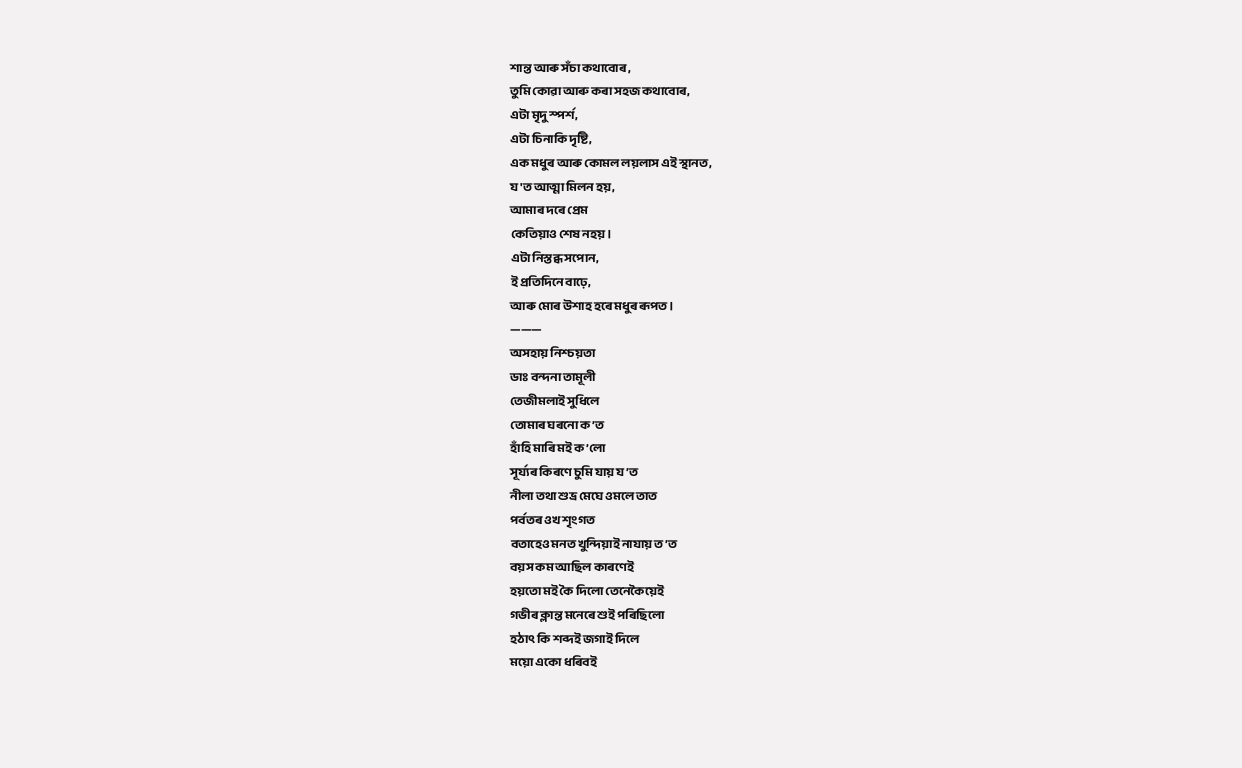শান্ত আৰু সঁচা কথাবোৰ ,
তুমি কোৱা আৰু কৰা সহজ কথাবোৰ,
এটা মৃদু স্পৰ্শ,
এটা চিনাকি দৃষ্টি,
এক মধুৰ আৰু কোমল লয়লাস এই স্থানত,
য'ত আত্মা মিলন হয়,
আমাৰ দৰে প্ৰেম
কেতিয়াও শেষ নহয়।
এটা নিস্তব্ধ সপোন,
ই প্ৰতিদিনে বাঢ়ে,
আৰু মোৰ উশাহ হৰে মধুৰ ৰূপত।
———
অসহায় নিশ্চয়তা
ডাঃ বন্দনা তামূলী
তেজীমলাই সুধিলে
তোমাৰ ঘৰনো ক’ত
হাঁহি মাৰি মই ক’লো
সূৰ্য্যৰ কিৰণে চুমি যায় য’ত
নীলা তথা শুভ্ৰ মেঘে ওমলে তাত
পৰ্বতৰ ওখ শৃংগত
বতাহেও মনত খুন্দিয়াই নাযায় ত’ত
বয়স কম আছিল কাৰণেই
হয়তো মই কৈ দিলো তেনেকৈয়েই
গভীৰ ক্লান্ত মনেৰে শুই পৰিছিলো
হঠাৎ কি শব্দই জগাই দিলে
ময়ো একো ধৰিবই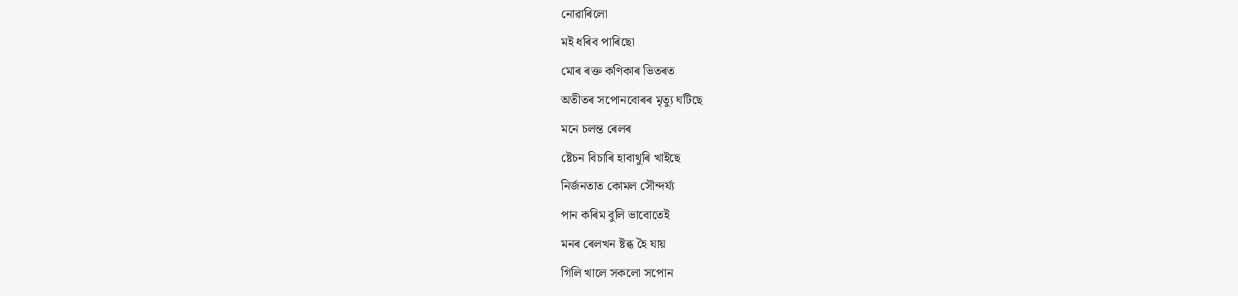নোৱাৰিলো
মই ধৰিব পাৰিছো
মোৰ ৰক্ত কণিকাৰ ভিতৰত
অতীতৰ সপোনবোৰৰ মৃত্যু ঘটিছে
মনে চলন্ত ৰেলৰ
ষ্টেচন বিচাৰি হাবাথুৰি খাইছে
নিৰ্জনতাত কোমল সৌন্দৰ্য্য
পান কৰিম বুলি ভাবোতেই
মনৰ ৰেলখন ষ্টব্ধ হৈ যায়
গিলি খালে সকলো সপোন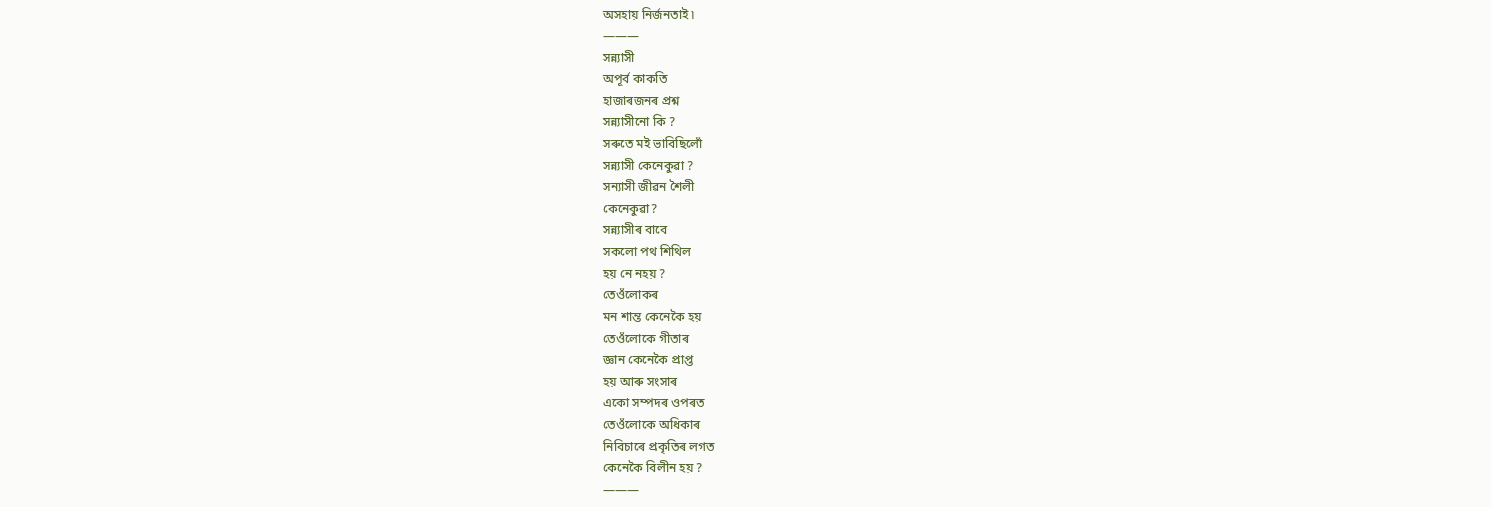অসহায় নিৰ্জনতাই ৷
———
সন্ন্যাসী
অপূৰ্ব কাকতি
হাজাৰজনৰ প্ৰশ্ন
সন্ন্যাসীনো কি ?
সৰুতে মই ভাবিছিলোঁ
সন্ন্যাসী কেনেকুৱা ?
সন্যাসী জীৱন শৈলী
কেনেকুৱা?
সন্ন্যাসীৰ বাবে
সকলো পথ শিথিল
হয় নে নহয় ?
তেওঁলোকৰ
মন শান্ত কেনেকৈ হয়
তেওঁলোকে গীতাৰ
জ্ঞান কেনেকৈ প্ৰাপ্ত
হয় আৰু সংসাৰ
একো সম্পদৰ ওপৰত
তেওঁলোকে অধিকাৰ
নিবিচাৰে প্ৰকৃতিৰ লগত
কেনেকৈ বিলীন হয় ?
———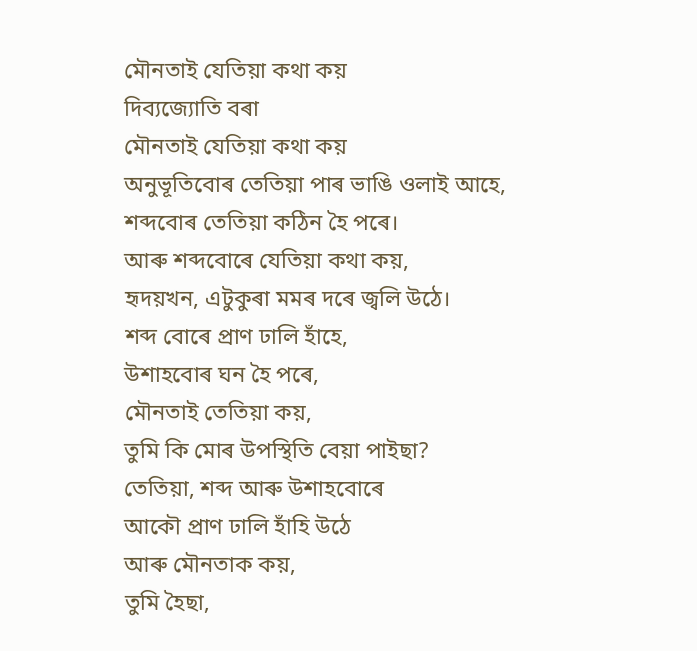মৌনতাই যেতিয়া কথা কয়
দিব্যজ্যোতি বৰা
মৌনতাই যেতিয়া কথা কয়
অনুভূতিবোৰ তেতিয়া পাৰ ভাঙি ওলাই আহে,
শব্দবোৰ তেতিয়া কঠিন হৈ পৰে।
আৰু শব্দবোৰে যেতিয়া কথা কয়,
হৃদয়খন, এটুকুৰা মমৰ দৰে জ্বলি উঠে।
শব্দ বোৰে প্ৰাণ ঢালি হাঁহে,
উশাহবোৰ ঘন হৈ পৰে,
মৌনতাই তেতিয়া কয়,
তুমি কি মোৰ উপস্থিতি বেয়া পাইছা?
তেতিয়া, শব্দ আৰু উশাহবোৰে
আকৌ প্ৰাণ ঢালি হাঁহি উঠে
আৰু মৌনতাক কয়,
তুমি হৈছা,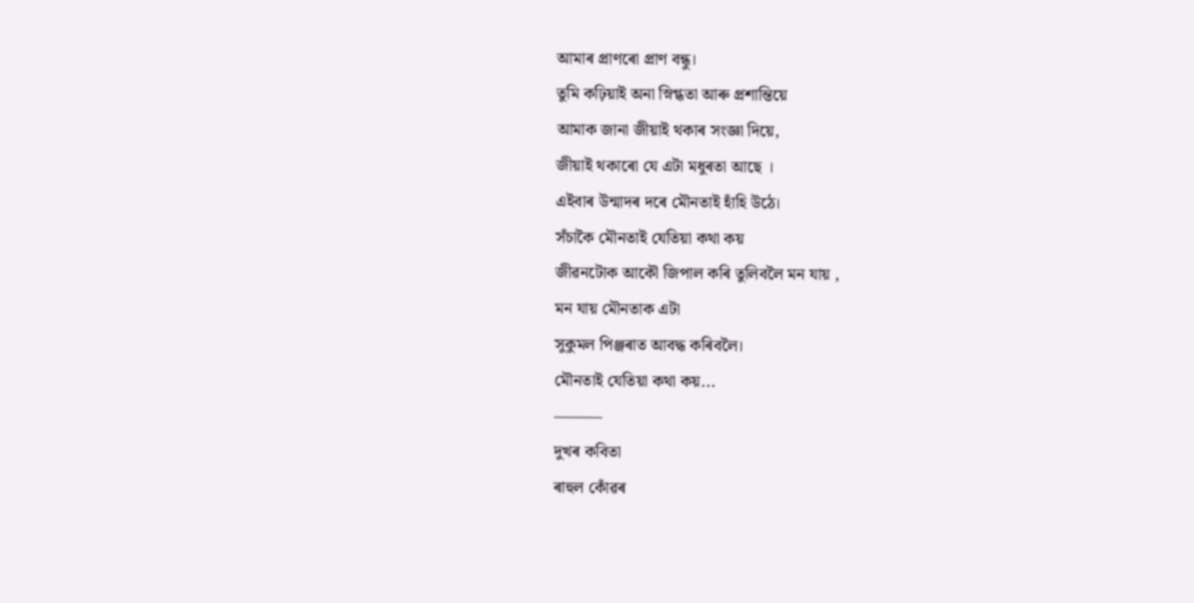আমাৰ প্ৰাণৰো প্ৰাণ বন্ধু।
তুমি কঢ়িয়াই অনা স্নিগ্ধতা আৰু প্ৰশান্তিয়ে
আমাক জানা জীয়াই থকাৰ সংজ্ঞা দিয়ে,
জীয়াই থকাৰো যে এটা মধুৰতা আছে ।
এইবাৰ উন্মাদৰ দৰে মৌনতাই হাঁহি উঠে।
সঁচাকৈ মৌনতাই যেতিয়া কথা কয়
জীৱনটোক আকৌ জিপাল কৰি তুলিবলৈ মন যায় ,
মন যায় মৌনতাক এটা
সুকুমল পিঞ্জৰাত আবদ্ধ কৰিবলৈ।
মৌনতাই যেতিয়া কথা কয়...
———
দুখৰ কবিতা
ৰাহুল কোঁৱৰ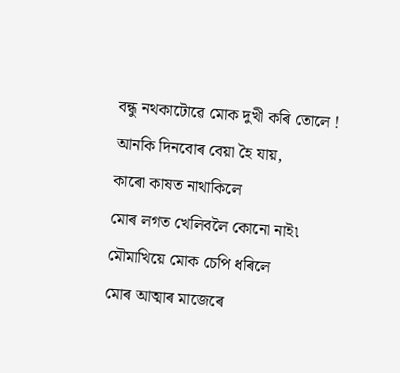বন্ধু নথকাটোৱে মোক দুখী কৰি তোলে !
আনকি দিনবোৰ বেয়া হৈ যায়,
কাৰো কাষত নাথাকিলে
মোৰ লগত খেলিবলৈ কোনো নাই৷
মৌমাখিয়ে মোক চেপি ধৰিলে
মোৰ আত্মাৰ মাজেৰে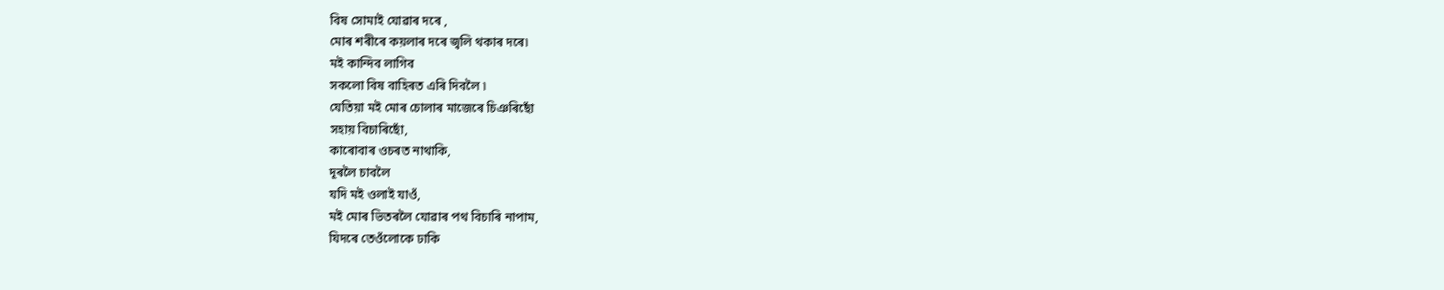বিষ সোমাই যোৱাৰ দৰে ,
মোৰ শৰীৰে কয়লাৰ দৰে জ্বলি থকাৰ দৰে৷
মই কান্দিব লাগিব
সকলো বিষ বাহিৰত এৰি দিবলৈ ৷
যেতিয়া মই মোৰ চোলাৰ মাজেৰে চিঞৰিছোঁ
সহায় বিচাৰিছোঁ,
কাৰোবাৰ ওচৰত নাথাকি,
দূৰলৈ চাবলৈ
যদি মই ওলাই যাওঁ,
মই মোৰ ভিতৰলৈ যোৱাৰ পথ বিচাৰি নাপাম,
যিদৰে তেওঁলোকে ঢাকি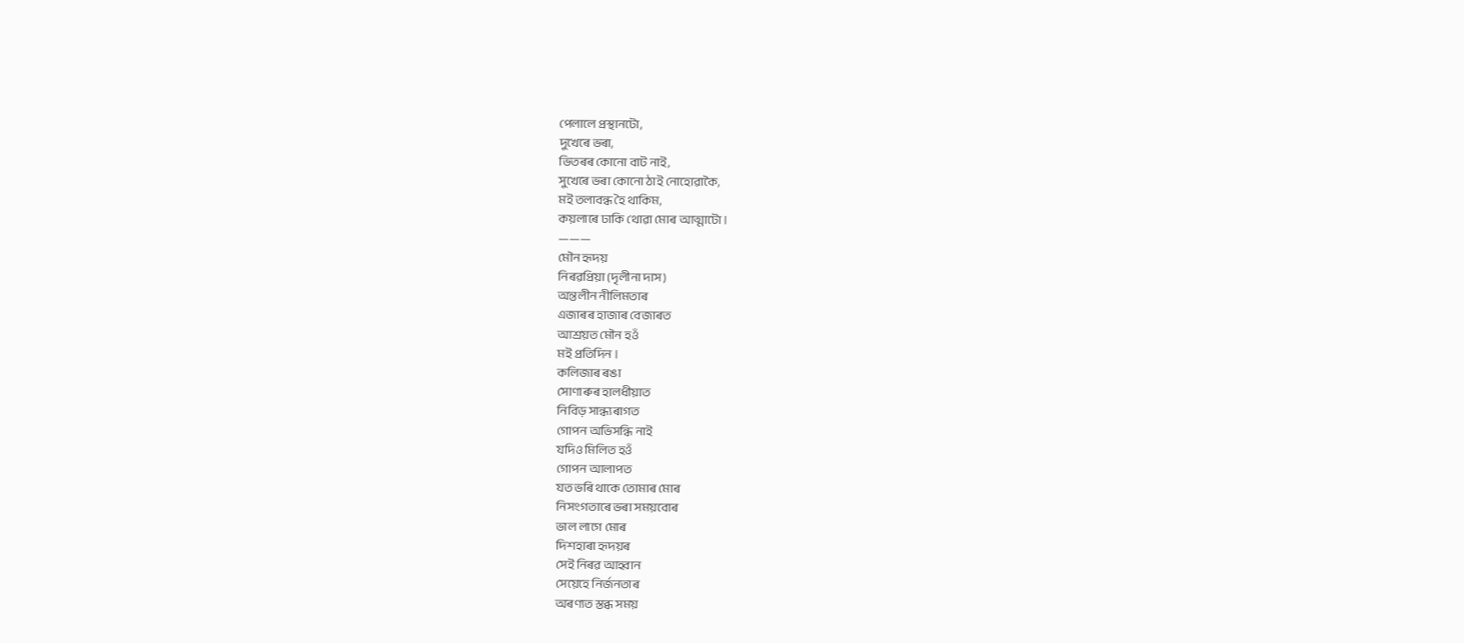পেলালে প্ৰস্থানটো,
দুখেৰে ভৰা,
ভিতৰৰ কোনো বাট নাই,
সুখেৰে ভৰা কোনো ঠাই নোহোৱাকৈ,
মই তলাবন্ধ হৈ থাকিম,
কয়লাৰে ঢাকি থোৱা মোৰ আত্মাটো।
———
মৌন হৃদয়
নিৰৱপ্ৰিয়া (দৃলীনা দাস)
অন্তলীন নীলিমতাৰ
এজাৰৰ হাজাৰ বেজাৰত
আশ্ৰয়ত মৌন হওঁ
মই প্ৰতিদিন ।
কলিজাৰ ৰঙা
সোণাৰুৰ হালধীয়াত
নিবিড় সান্ধ্যৰাগত
গোপন অভিসন্ধি নাই
যদিও মিলিত হওঁ
গোপন আলাপত
যত ভৰি থাকে তোমাৰ মোৰ
নিসংগতাৰে ভৰা সময়বোৰ
ভাল লাগে মোৰ
দিশহাৰা হৃদয়ৰ
সেই নিৰৱ আহ্বান
সেয়েহে নিৰ্জনতাৰ
অৰণ্যত স্তব্ধ সময়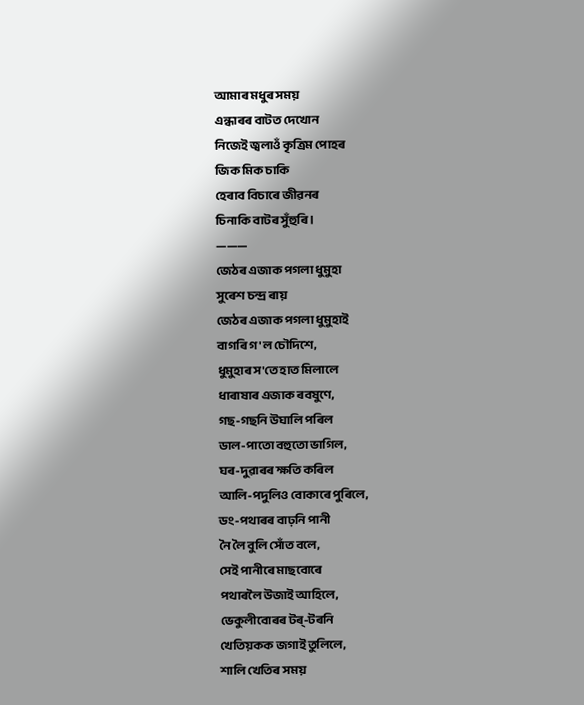আমাৰ মধুৰ সময়
এন্ধাৰৰ বাটত দেখোন
নিজেই জ্বলাওঁ কৃত্ৰিম পোহৰ
জিক মিক চাকি
হেৰাব বিচাৰে জীৱনৰ
চিনাকি বাটৰ সুঁহুৰি ।
———
জেঠৰ এজাক পগলা ধুমুহা
সুৰেশ চন্দ্ৰ ৰায়
জেঠৰ এজাক পগলা ধুমুহাই
বাগৰি গ'ল চৌদিশে,
ধুমুহাৰ স'তে হাত মিলালে
ধাৰাষাৰ এজাক ৰবষুণে,
গছ-গছনি উঘালি পৰিল
ডাল-পাতো বহুতো ভাগিল,
ঘৰ-দুৱাৰৰ ক্ষতি কৰিল
আলি-পদুলিও বোকাৰে পুৰিলে,
ডং-পথাৰৰ বাঢ়নি পানী
নৈ লৈ বুলি সোঁত বলে,
সেই পানীৰে মাছবোৰে
পথাৰলৈ উজাই আহিলে,
ভেকুলীবোৰৰ টৰ্-টৰনি
খেতিয়কক জগাই তুলিলে,
শালি খেতিৰ সময়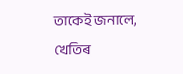তাকেই জনালে,
খেতিৰ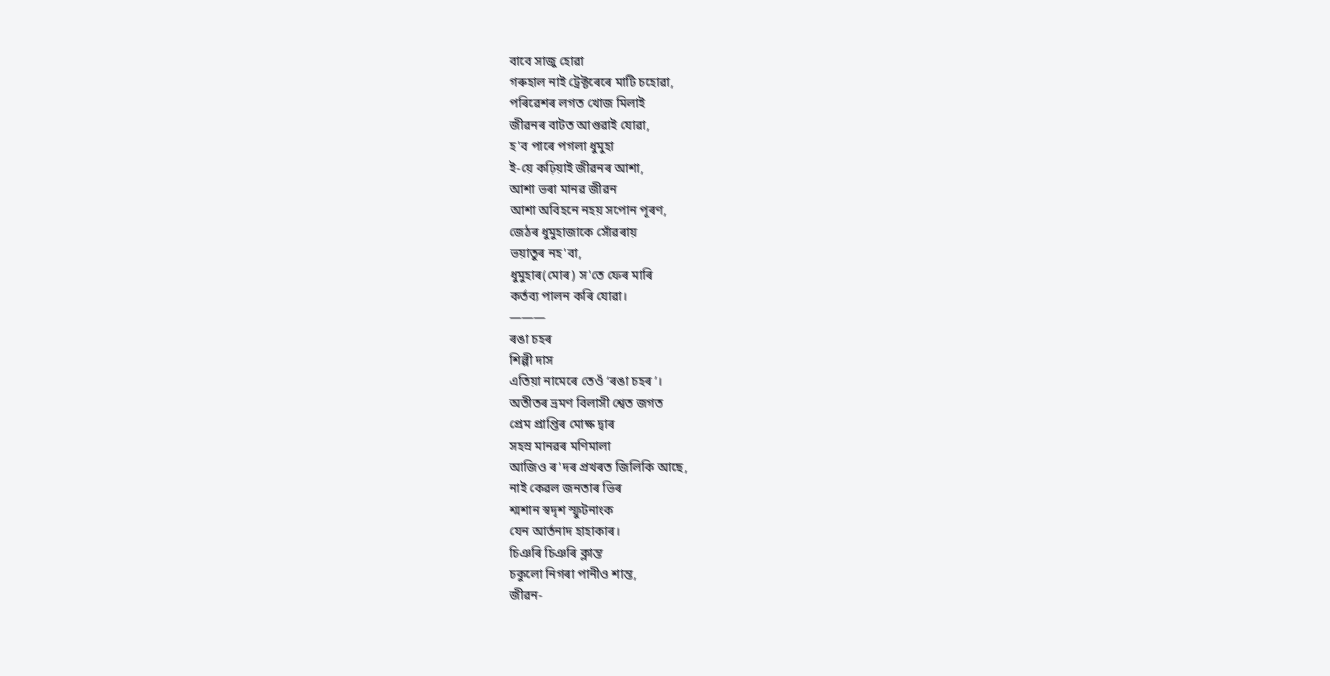বাবে সাজু হোৱা
গৰুহাল নাই ট্ৰেক্টৰেৰে মাটি চহোৱা,
পৰিৱেশৰ লগত খোজ মিলাই
জীৱনৰ বাটত আগুৱাই যোৱা,
হ'ব পাৰে পগলা ধুমুহা
ই-য়ে কঢ়িয়াই জীৱনৰ আশা,
আশা ভৰা মানৱ জীৱন
আশা অবিহনে নহয় সপোন পূৰণ,
জেঠৰ ধুমুহাজাকে সোঁৱৰায়
ভয়াতুৰ নহ'বা,
ধুমুহাৰ(মোৰ) স'তে ফেৰ মাৰি
কৰ্তব্য পালন কৰি যোৱা।
———
ৰঙা চহৰ
শিল্পী দাস
এতিয়া নামেৰে তেওঁ ‘ৰঙা চহৰ’।
অতীতৰ ভ্ৰমণ বিলাসী শ্বেত জগত
প্ৰেম প্ৰাপ্তিৰ মোক্ষ দ্বাৰ
সহস্ৰ মানৱৰ মণিমালা
আজিও ৰ'দৰ প্ৰখৰত জিলিকি আছে,
নাই কেৱল জনতাৰ ভিৰ
শ্মশান স্বদৃশ স্ফুটনাংক
যেন আৰ্তনাদ হাহাকাৰ।
চিঞৰি চিঞৰি ক্লান্ত
চকুলো নিগৰা পানীও শান্ত,
জীৱন-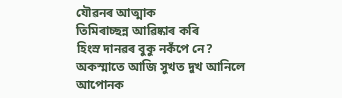যৌৱনৰ আত্মাক
তিমিৰাচ্ছন্ন আৱিষ্কাৰ কৰি
হিংস্ৰ দানৱৰ বুকু নকঁপে নে?
অকস্মাতে আজি সুখত দুখ আনিলে
আপোনক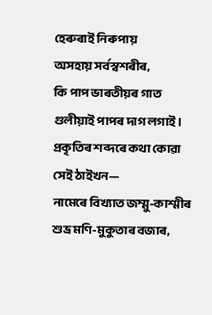হেৰুৰাই নিৰুপায়
অসহায় সৰ্বস্বশৰীৰ,
কি পাপ ভাৰতীয়ৰ গাত
গুলীয়াই পাপৰ দাগ লগাই।
প্ৰকৃতিৰ শব্দৰে কথা কোৱা
সেই ঠাইখন—
নামেৰে বিখ্যাত জম্মু-কাশ্মীৰ
শুভ্ৰ মণি-মুকুতাৰ বজাৰ,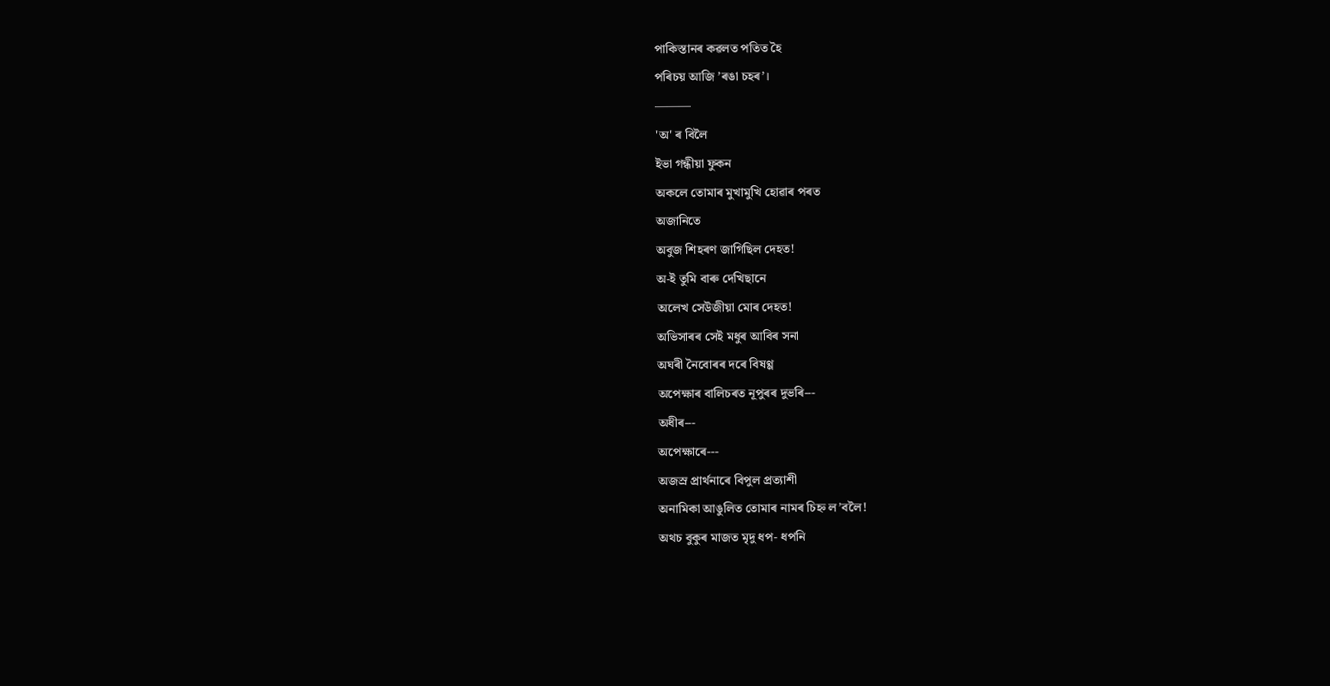পাকিস্তানৰ কৱলত পতিত হৈ
পৰিচয় আজি ’ৰঙা চহৰ’।
———
'অ' ৰ বিলৈ
ইভা গন্ধীয়া ফুকন
অকলে তোমাৰ মুখামুখি হোৱাৰ পৰত
অজানিতে
অবুজ শিহৰণ জাগিছিল দেহত!
অ-ই তুমি বাৰু দেখিছানে
অলেখ সেউজীয়া মোৰ দেহত!
অভিসাৰৰ সেই মধুৰ আবিৰ সনা
অঘৰী নৈবোৰৰ দৰে বিষণ্ণ
অপেক্ষাৰ বালিচৰত নূপুৰৰ দুভৰি---
অধীৰ---
অপেক্ষাৰে---
অজস্র প্ৰাৰ্থনাৰে বিপুল প্ৰত্যাশী
অনামিকা আঙুলিত তোমাৰ নামৰ চিহ্ন ল’বলৈ!
অথচ বুকুৰ মাজত মৃদু ধপ- ধপনি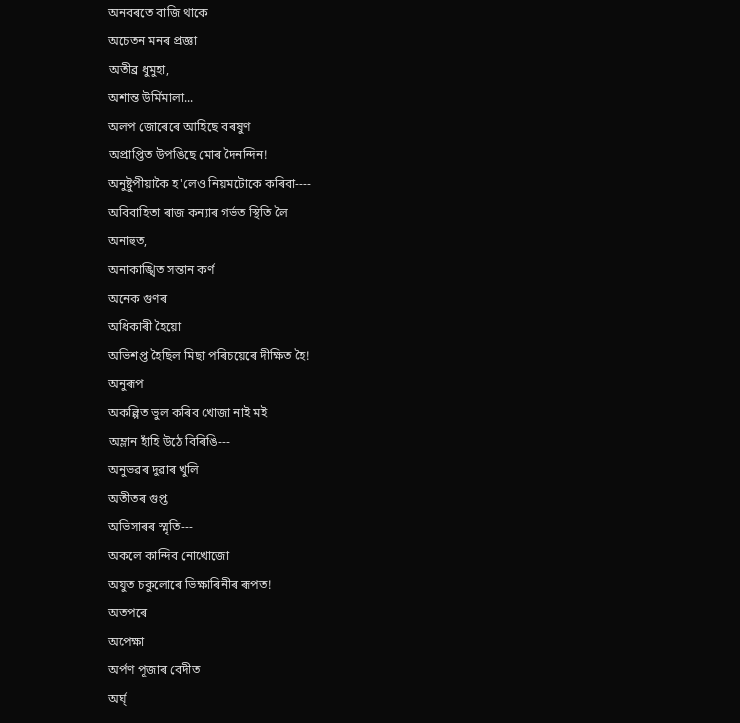অনবৰতে বাজি থাকে
অচেতন মনৰ প্রজ্ঞা
অতীব্র ধুমুহা,
অশান্ত উৰ্মিমালা...
অলপ জোৰেৰে আহিছে বৰষুণ
অপ্ৰাপ্তিত উপঙিছে মোৰ দৈনন্দিন!
অনুষ্টুপীয়াকৈ হ'লেও নিয়মটোকে কৰিবা----
অবিবাহিতা ৰাজ কন্যাৰ গৰ্ভত স্থিতি লৈ
অনাহুত,
অনাকাঙ্খিত সন্তান কৰ্ণ
অনেক গুণৰ
অধিকাৰী হৈয়ো
অভিশপ্ত হৈছিল মিছা পৰিচয়েৰে দীক্ষিত হৈ!
অনুৰূপ
অকল্পিত ভুল কৰিব খোজা নাই মই
অম্লান হাঁহি উঠে বিৰিঙি---
অনুভৱৰ দুৱাৰ খুলি
অতীতৰ গুপ্ত
অভিসাৰৰ স্মৃতি---
অকলে কান্দিব নোখোজো
অযুত চকুলোৰে ভিক্ষাৰিনীৰ ৰূপত!
অতপৰে
অপেক্ষা
অৰ্পণ পূজাৰ বেদীত
অৰ্ঘ্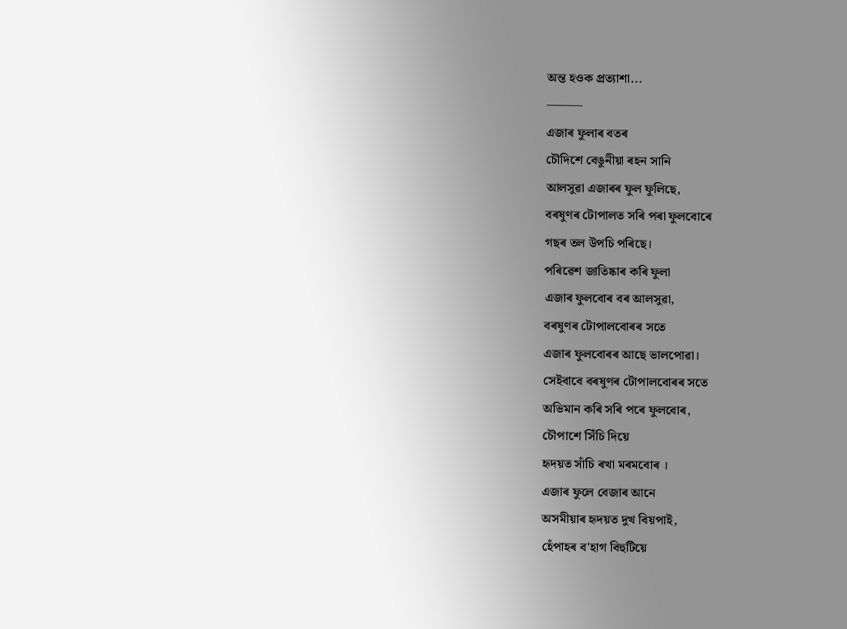অন্ত হওক প্ৰত্যাশা...
———
এজাৰ ফুলাৰ বতৰ
চৌদিশে বেঙুনীয়া ৰহন সানি
আলসুৱা এজাৰৰ ফুল ফুলিছে,
বৰষুণৰ টোপালত সৰি পৰা ফুলবোৰে
গছৰ তল উপচি পৰিছে।
পৰিৱেশ জাতিষ্কাৰ কৰি ফুলা
এজাৰ ফুলবোৰ বৰ আলসুৱা,
বৰষুণৰ টোপালবোৰৰ সতে
এজাৰ ফুলবোৰৰ আছে ভালপোৱা।
সেইবাবে বৰষুণৰ টোপালবোৰৰ সতে
অভিমান কৰি সৰি পৰে ফুলবোৰ,
চৌপাশে সিঁচি দিয়ে
হৃদয়ত সাঁচি ৰখা মৰমবোৰ ।
এজাৰ ফুলে বেজাৰ আনে
অসমীয়াৰ হৃদয়ত দুখ বিয়পাই,
হেঁপাহৰ ব'হাগ বিহুটিয়ে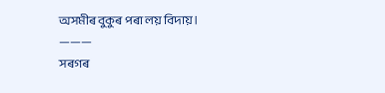অসমীৰ বুকুৰ পৰা লয় বিদায়।
———
সৰগৰ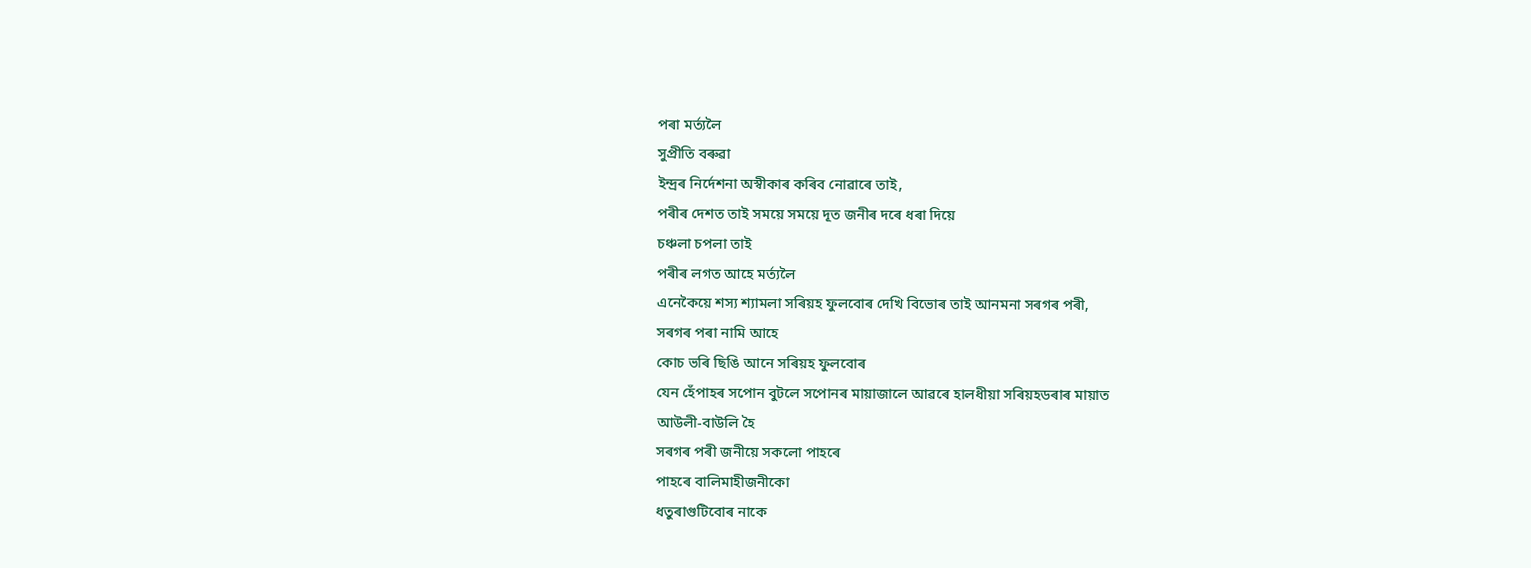পৰা মৰ্ত্যলৈ
সুপ্ৰীতি বৰুৱা
ইন্দ্ৰৰ নিৰ্দেশনা অস্বীকাৰ কৰিব নোৱাৰে তাই,
পৰীৰ দেশত তাই সময়ে সময়ে দূত জনীৰ দৰে ধৰা দিয়ে
চঞ্চলা চপলা তাই
পৰীৰ লগত আহে মৰ্ত্যলৈ
এনেকৈয়ে শস্য শ্যামলা সৰিয়হ ফুলবোৰ দেখি বিভোৰ তাই আনমনা সৰগৰ পৰী,
সৰগৰ পৰা নামি আহে
কোচ ভৰি ছিঙি আনে সৰিয়হ ফুলবোৰ
যেন হেঁপাহৰ সপোন বুটলে সপোনৰ মায়াজালে আৱৰে হালধীয়া সৰিয়হডৰাৰ মায়াত
আউলী-বাউলি হৈ
সৰগৰ পৰী জনীয়ে সকলো পাহৰে
পাহৰে বালিমাহীজনীকো
ধতুৰাগুটিবোৰ নাকে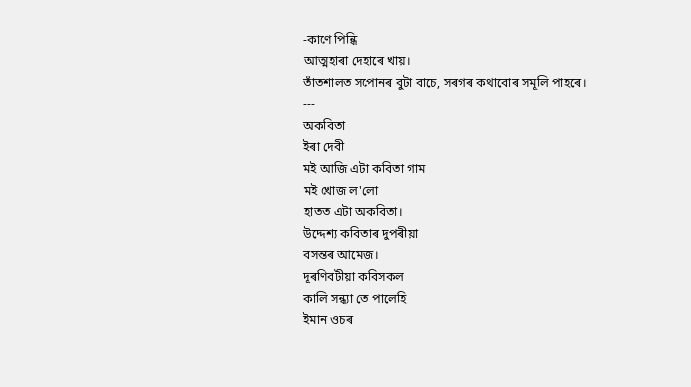-কাণে পিন্ধি
আত্মহাৰা দেহাৰে খায়।
তাঁতশালত সপোনৰ বুটা বাচে, সৰগৰ কথাবোৰ সমূলি পাহৰে।
---
অকবিতা
ইৰা দেবী
মই আজি এটা কবিতা গাম
মই খোজ ল'লো
হাতত এটা অকবিতা।
উদ্দেশ্য কবিতাৰ দুপৰীয়া
বসন্তৰ আমেজ।
দূৰণিবটীয়া কবিসকল
কালি সন্ধ্যা তে পালেহি
ইমান ওচৰ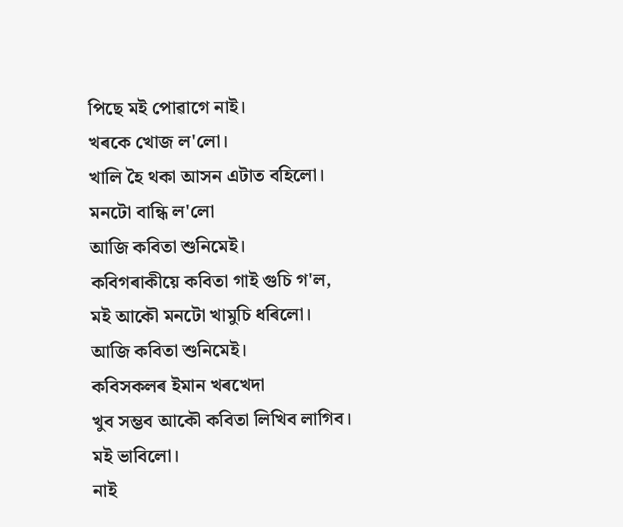পিছে মই পোৱাগে নাই।
খৰকে খোজ ল'লো।
খালি হৈ থকা আসন এটাত বহিলো।
মনটো বান্ধি ল'লো
আজি কবিতা শুনিমেই।
কবিগৰাকীয়ে কবিতা গাই গুচি গ'ল,
মই আকৌ মনটো খামুচি ধৰিলো।
আজি কবিতা শুনিমেই।
কবিসকলৰ ইমান খৰখেদা
খুব সম্ভব আকৌ কবিতা লিখিব লাগিব।
মই ভাবিলো।
নাই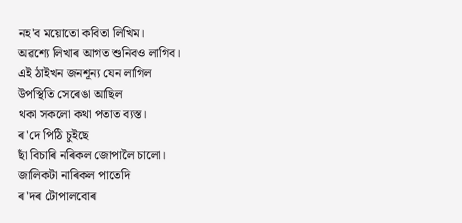নহ'ব ময়োতো কবিতা লিখিম।
অৱশ্যে লিখাৰ আগত শুনিবও লাগিব।
এই ঠাইখন জনশূন্য যেন লাগিল
উপস্থিতি সেৰেঙা আছিল
থকা সকলো কথা পতাত ব্যস্ত।
ৰ'দে পিঠি চুইছে
ছাঁ বিচাৰি নৰিকল জোপালৈ চালো।
জালিকটা নাৰিকল পাতেদি
ৰ'দৰ টোপালবোৰ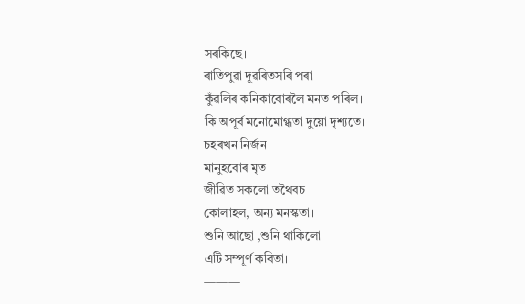সৰকিছে।
ৰাতিপুৱা দূৱৰিতসৰি পৰা
কুঁৱলিৰ কনিকাবোৰলৈ মনত পৰিল।
কি অপূৰ্ব মনোমোগ্ধতা দুয়ো দৃশ্যতে।
চহৰখন নিৰ্জন
মানুহবোৰ মৃত
জীৱিত সকলো তথৈবচ
কোলাহল, অন্য মনস্কতা।
শুনি আছো ,শুনি থাকিলো
এটি সম্পূৰ্ণ কবিতা।
———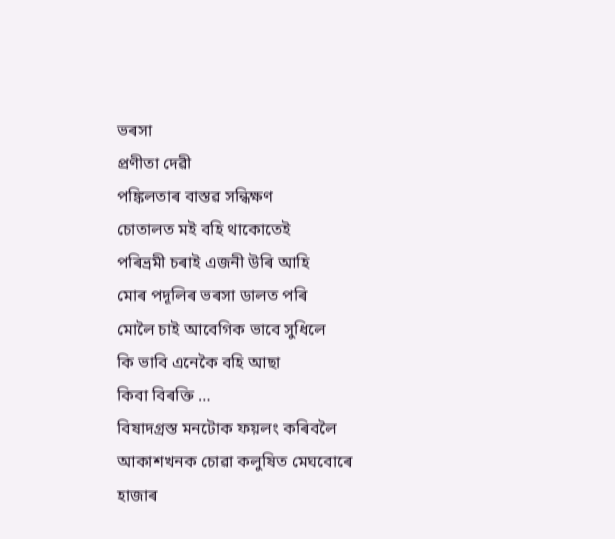ভৰসা
প্ৰণীতা দেৱী
পঙ্কিলতাৰ বাস্তৱ সন্ধিক্ষণ
চোতালত মই বহি থাকোতেই
পৰিভ্ৰমী চৰাই এজনী উৰি আহি
মোৰ পদূলিৰ ভৰসা ডালত পৰি
মোলৈ চাই আবেগিক ভাবে সুধিলে
কি ভাবি এনেকৈ বহি আছা
কিবা বিৰক্তি …
বিষাদগ্ৰস্ত মনটোক ফয়লং কৰিবলৈ
আকাশখনক চোৱা কলুষিত মেঘবোৰে
হাজাৰ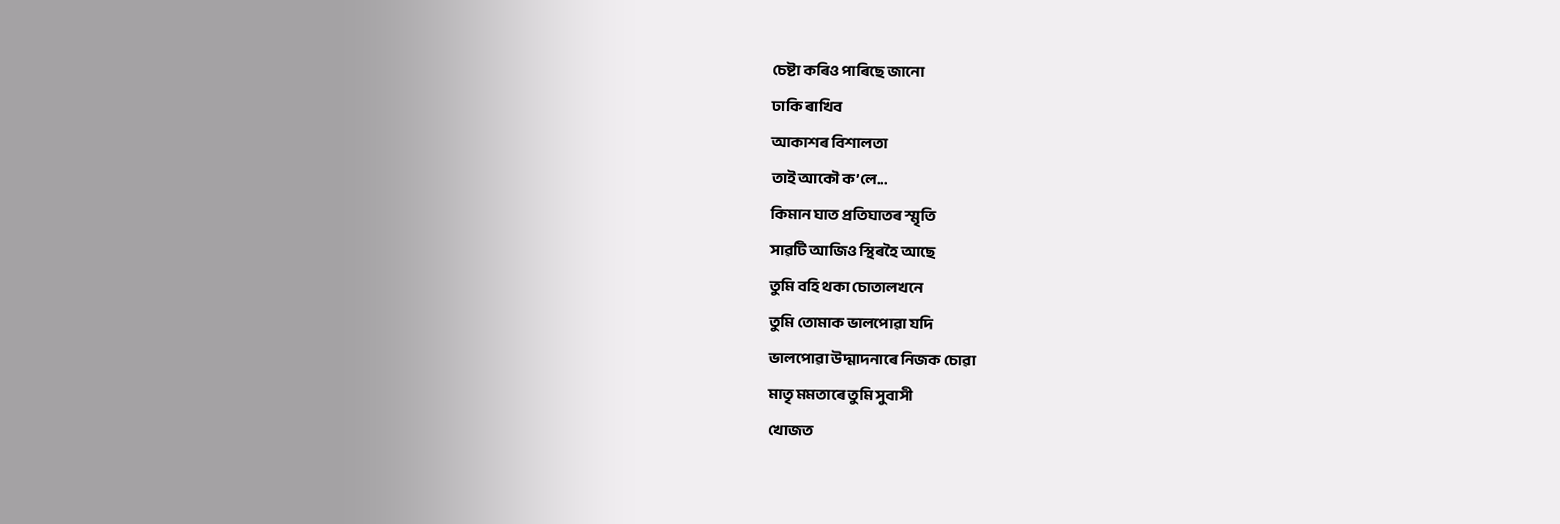চেষ্টা কৰিও পাৰিছে জানো
ঢাকি ৰাখিব
আকাশৰ বিশালতা
তাই আকৌ ক’লে...
কিমান ঘাত প্ৰতিঘাতৰ স্মৃতি
সাৱটি আজিও স্থিৰহৈ আছে
তুমি বহি থকা চোতালখনে
তুমি তোমাক ভালপোৱা যদি
ভালপোৱা উদ্মাদনাৰে নিজক চোৱা
মাতৃ মমতাৰে তুমি সুবাসী
খোজত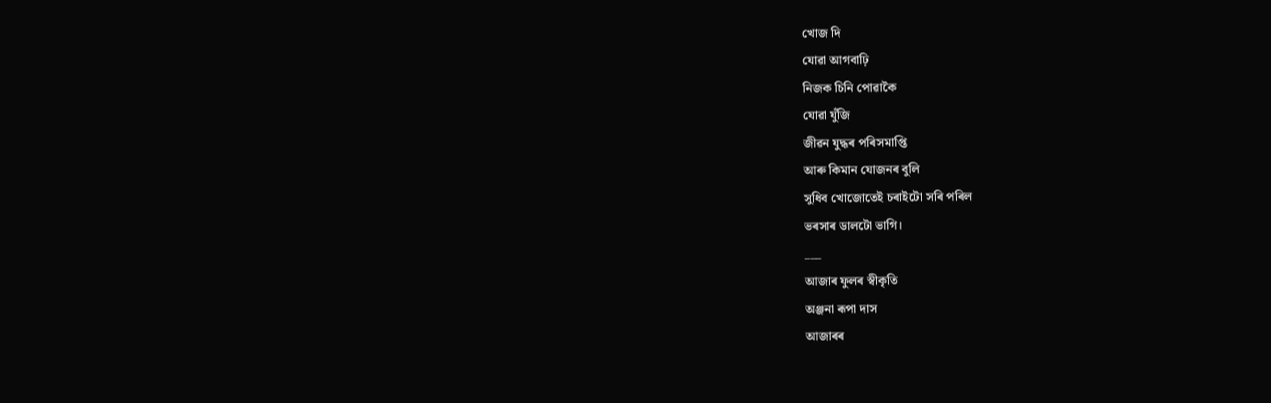খোজ দি
যোৱা আগবাঢ়ি
নিজক চিনি পোৱাকৈ
যোৱা যুঁজি
জীৱন যুদ্ধৰ পৰিসমাপ্তি
আৰু কিমান যোজনৰ বুলি
সুধিব খোজোতেই চৰাইটো সৰি পৰিল
ভৰসাৰ ডালটো ভাগি।
___
আজাৰ ফুলৰ স্বীকৃতি
অঞ্জনা ৰূপা দাস
আজাৰৰ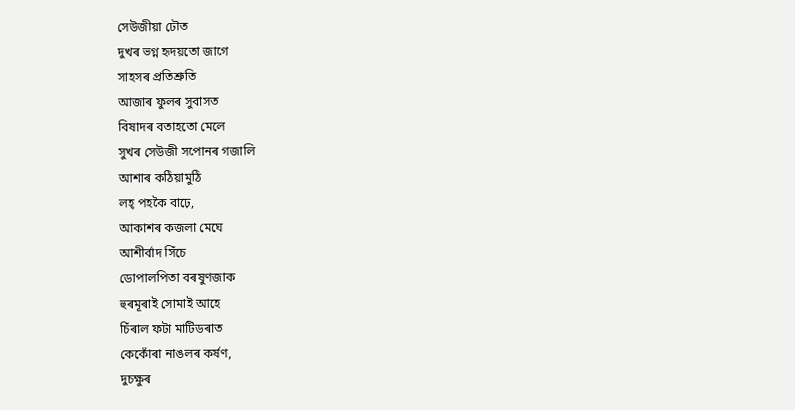সেউজীয়া ঢৌত
দুখৰ ভগ্ন হৃদয়তো জাগে
সাহসৰ প্ৰতিশ্ৰুতি
আজাৰ ফুলৰ সুবাসত
বিষাদৰ বতাহতো মেলে
সুখৰ সেউজী সপোনৰ গজালি
আশাৰ কঠিয়ামুঠি
লহ্ পহকৈ বাঢ়ে,
আকাশৰ কজলা মেঘে
আশীর্বাদ সিঁচে
ডোপালপিতা বৰষুণজাক
হুৰমূৰাই সোমাই আহে
চিঁৰাল ফটা মাটিডৰাত
কেকোঁৰা নাঙলৰ কৰ্ষণ,
দুচক্ষুৰ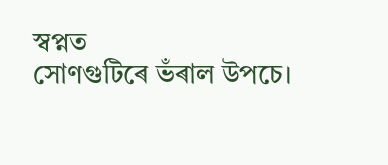স্বপ্নত
সোণগুটিৰে ভঁৰাল উপচে।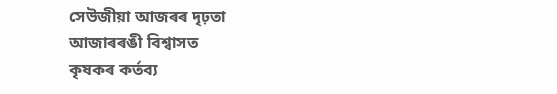সেউজীয়া আজৰৰ দৃঢ়তা
আজাৰৰঙী বিশ্বাসত
কৃষকৰ কৰ্তব্য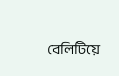বেলিটিয়ে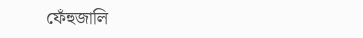ফেঁহুজালি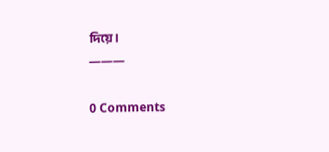দিয়ে।
———

0 Comments